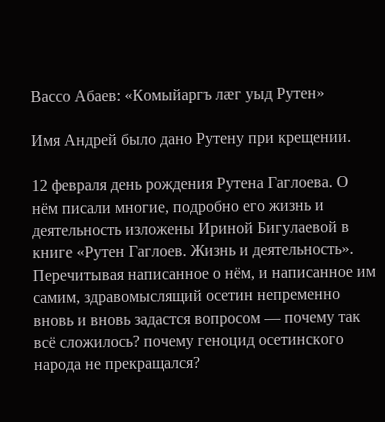Вассо Абаев: «Комыйаргъ лæг уыд Рутен»

Имя Андрей было дано Рутену при крещении.

12 февраля день рождения Рутена Гаглоева. О нём писали многие, подробно его жизнь и деятельность изложены Ириной Бигулаевой в книге «Рутен Гаглоев. Жизнь и деятельность». Перечитывая написанное о нём, и написанное им самим, здравомыслящий осетин непременно вновь и вновь задастся вопросом — почему так всё сложилось? почему геноцид осетинского народа не прекращался?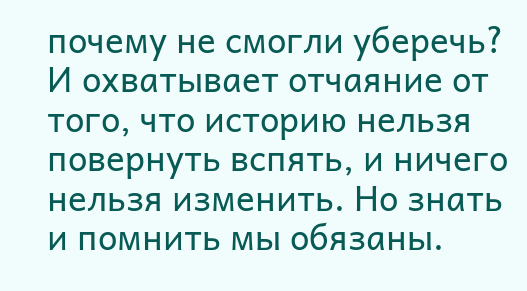почему не смогли уберечь? И охватывает отчаяние от того, что историю нельзя повернуть вспять, и ничего нельзя изменить. Но знать и помнить мы обязаны.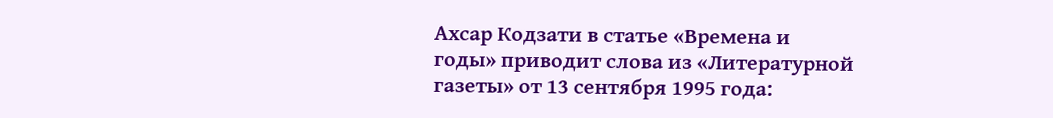Ахсар Кодзати в статье «Времена и годы» приводит слова из «Литературной газеты» от 13 сентября 1995 года: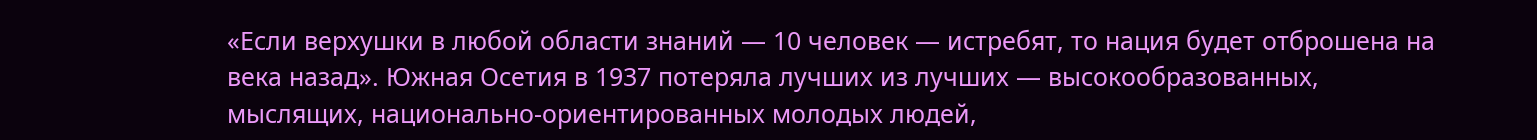«Если верхушки в любой области знаний — 10 человек — истребят, то нация будет отброшена на века назад». Южная Осетия в 1937 потеряла лучших из лучших — высокообразованных, мыслящих, национально-ориентированных молодых людей,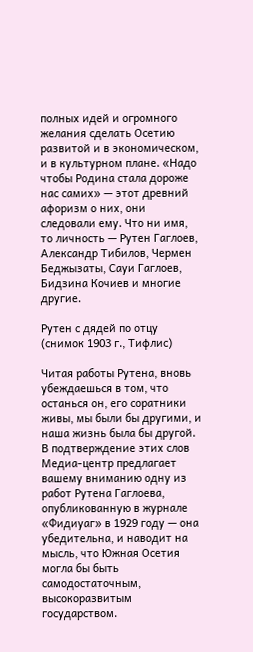полных идей и огромного желания сделать Осетию развитой и в экономическом, и в культурном плане. «Надо чтобы Родина стала дороже нас самих» — этот древний афоризм о них, они следовали ему. Что ни имя, то личность — Рутен Гаглоев, Александр Тибилов, Чермен Беджызаты, Сауи Гаглоев, Бидзина Кочиев и многие другие.

Рутен с дядей по отцу (снимок 1903 г., Тифлис)

Читая работы Рутена, вновь убеждаешься в том, что останься он, его соратники живы, мы были бы другими, и наша жизнь была бы другой. В подтверждение этих слов Медиа-центр предлагает вашему вниманию одну из работ Рутена Гаглоева, опубликованную в журнале «Фидиуаг» в 1929 году — она убедительна, и наводит на мысль, что Южная Осетия могла бы быть самодостаточным, высокоразвитым государством.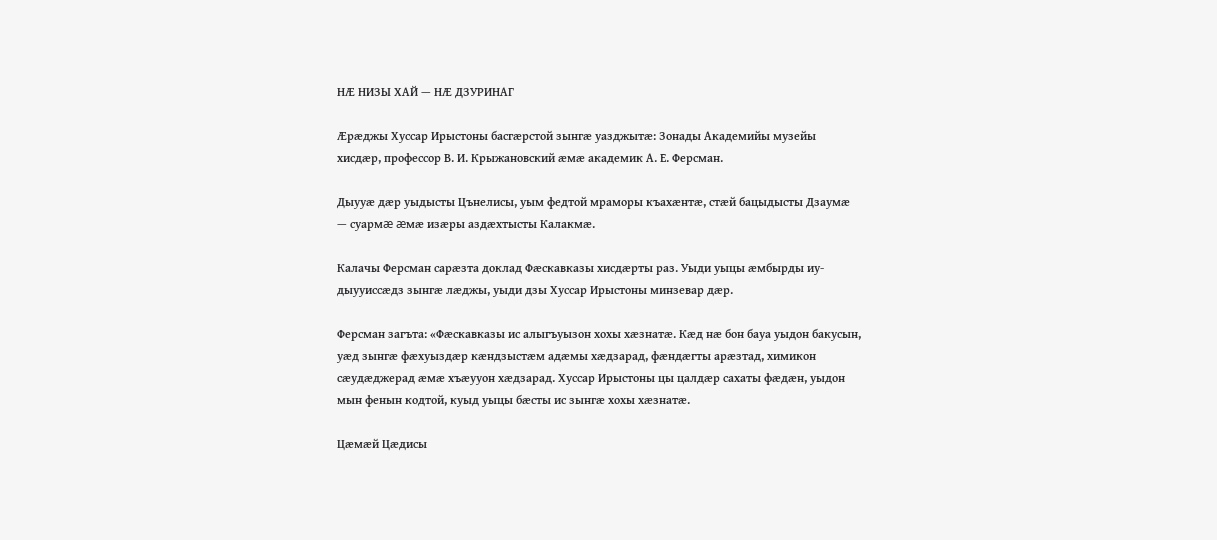НÆ НИЗЫ ХАЙ — НÆ ДЗУРИНАГ

Æрæджы Хуссар Ирыстоны басгæрстой зынгæ уазджытæ: Зонады Академийы музейы хисдæр, профессор В. И. Крыжановский æмæ академик А. Е. Ферсман.

Дыууæ дæр уыдысты Цънелисы, уым федтой мраморы къахæнтæ, стæй бацыдысты Дзаумæ — суармæ æмæ изæры аздæхтысты Калакмæ.

Калачы Ферсман сарæзта доклад Фæскавказы хисдæрты раз. Уыди уыцы æмбырды иу-дыууиссæдз зынгæ лæджы, уыди дзы Хуссар Ирыстоны минзевар дæр.

Ферсман загъта: «Фæскавказы ис алыгъуызон хохы хæзнатæ. Кæд нæ бон бауа уыдон бакусын, уæд зынгæ фæхуыздæр кæндзыстæм адæмы хæдзарад, фæндæгты арæзтад, химикон сæудæджерад æмæ хъæууон хæдзарад. Хуссар Ирыстоны цы цалдæр сахаты фæдæн, уыдон мын фенын кодтой, куыд уыцы бæсты ис зынгæ хохы хæзнатæ.

Цæмæй Цæдисы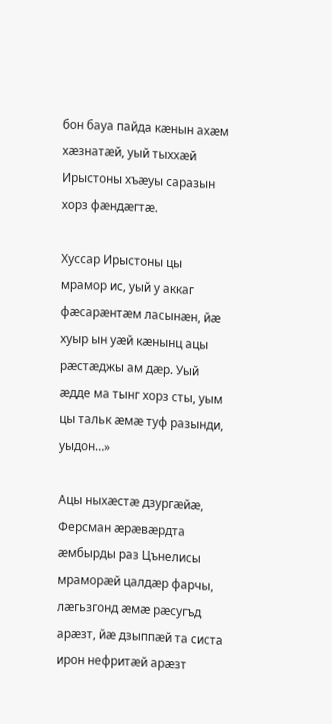бон бауа пайда кæнын ахæм хæзнатæй, уый тыххæй Ирыстоны хъæуы саразын хорз фæндæгтæ.

Хуссар Ирыстоны цы мрамор ис, уый у аккаг фæсарæнтæм ласынæн, йæ хуыр ын уæй кæнынц ацы рæстæджы ам дæр. Уый æдде ма тынг хорз сты, уым цы тальк æмæ туф разынди, уыдон…»

Ацы ныхæстæ дзургæйæ, Ферсман æрæвæрдта æмбырды раз Цънелисы мраморæй цалдæр фарчы, лæгьзгонд æмæ рæсугъд арæзт, йæ дзыппæй та систа ирон нефритæй арæзт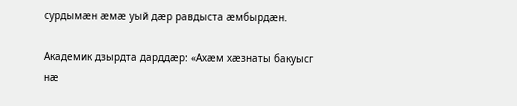сурдымæн æмæ уый дæр равдыста æмбырдæн.

Академик дзырдта дарддæр: «Ахæм хæзнаты бакуысг нæ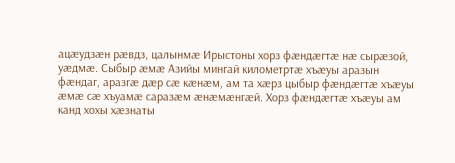ацæудзæн рæвдз, цалынмæ Ирыстоны хорз фæндæгтæ нæ сырæзой, уæдмæ. Сыбыр æмæ Азийы мингай километртæ хъæуы аразын фæндаг, аразгæ дæр сæ кæнæм, ам та хæрз цыбыр фæндæгтæ хъæуы æмæ сæ хъуамæ саразæм æнæмæнгæй. Хорз фæндæгтæ хъæуы ам канд хохы хæзнаты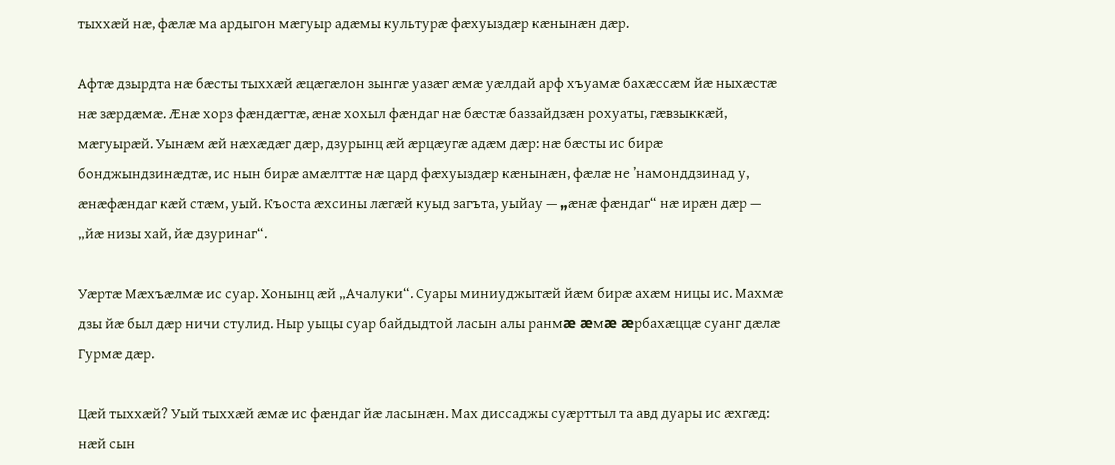тыххæй нæ, фæлæ ма ардыгон мæгуыр адæмы культурæ фæхуыздæр кæнынæн дæр.

Афтæ дзырдта нæ бæсты тыххæй æцæгæлон зынгæ уазæг æмæ уæлдай арф хъуамæ бахæссæм йæ ныхæстæ нæ зæрдæмæ. Æнæ хорз фæндæгтæ, æнæ хохыл фæндаг нæ бæстæ баззайдзæн рохуаты, гæвзыккæй, мæгуырæй. Уынæм æй нæхæдæг дæр, дзурынц æй æрцæугæ адæм дæр: нæ бæсты ис бирæ бонджындзинæдтæ, ис нын бирæ амæлттæ нæ цард фæхуыздæр кæнынæн, фæлæ не ’намонддзинад у, æнæфæндаг кæй стæм, уый. Къоста æхсины лæгæй куыд загъта, уыйау — „æнæ фæндаг“ нæ ирæн дæр — „йæ низы хай, йæ дзуринаг“.

Уæртæ Мæхъæлмæ ис суар. Хонынц æй „Ачалуки“. Суары миниуджытæй йæм бирæ ахæм ницы ис. Махмæ дзы йæ был дæр ничи стулид. Ныр уыцы суар байдыдтой ласын алы ранмæ æмæ æрбахæццæ суанг дæлæ Гурмæ дæр.

Цæй тыххæй? Уый тыххæй æмæ ис фæндаг йæ ласынæн. Мах диссаджы суæрттыл та авд дуары ис æхгæд: нæй сын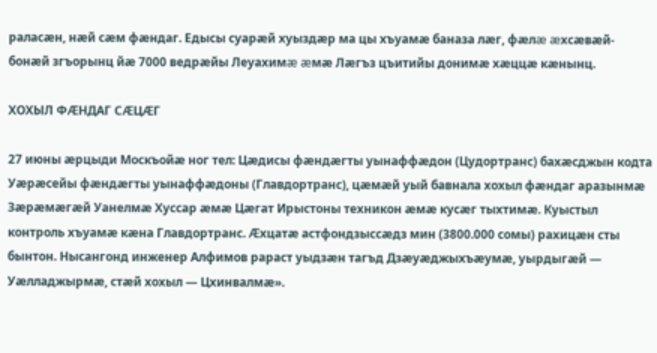раласæн, нæй сæм фæндаг. Едысы суарæй хуыздæр ма цы хъуамæ баназа лæг, фæлæ æхсæвæй-бонæй згъорынц йæ 7000 ведрæйы Леуахимæ æмæ Лæгъз цъитийы донимæ хæццæ кæнынц.

ХОХЫЛ ФÆНДАГ СÆЦÆГ

27 июны æрцыди Москъойæ ног тел: Цæдисы фæндæгты уынаффæдон (Цудортранс) бахæсджын кодта Уæрæсейы фæндæгты уынаффæдоны (Главдортранс), цæмæй уый бавнала хохыл фæндаг аразынмæ Зæрæмæгæй Уанелмæ Хуссар æмæ Цæгат Ирыстоны техникон æмæ кусæг тыхтимæ. Куыстыл контроль хъуамæ кæна Главдортранс. Æхцатæ астфондзыссæдз мин (3800.000 сомы) рахицæн сты бынтон. Нысангонд инженер Алфимов рараст уыдзæн тагъд Дзæуæджыхъæумæ, уырдыгæй — Уæлладжырмæ, стæй хохыл — Цхинвалмæ».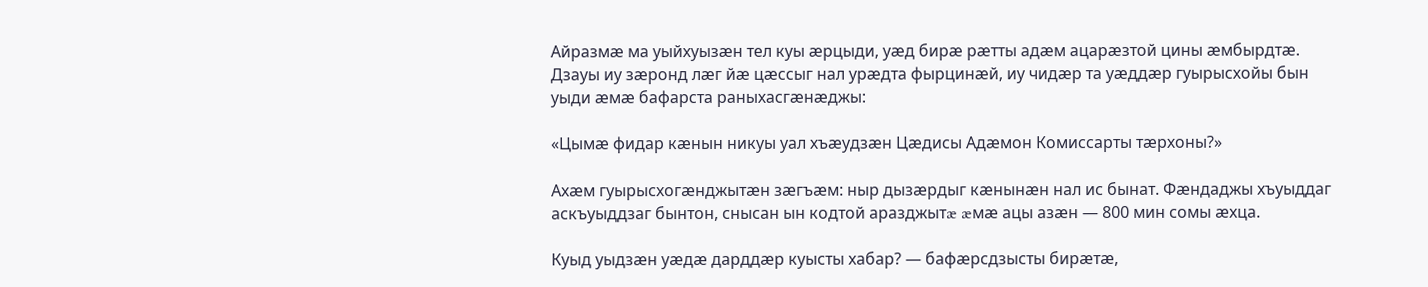Айразмæ ма уыйхуызæн тел куы æрцыди, уæд бирæ рæтты адæм ацарæзтой цины æмбырдтæ. Дзауы иу зæронд лæг йæ цæссыг нал урæдта фырцинæй, иу чидæр та уæддæр гуырысхойы бын уыди æмæ бафарста раныхасгæнæджы:

«Цымæ фидар кæнын никуы уал хъæудзæн Цæдисы Адæмон Комиссарты тæрхоны?»

Ахæм гуырысхогæнджытæн зæгъæм: ныр дызæрдыг кæнынæн нал ис бынат. Фæндаджы хъуыддаг аскъуыддзаг бынтон, снысан ын кодтой аразджытæ æмæ ацы азæн — 800 мин сомы æхца.

Куыд уыдзæн уæдæ дарддæр куысты хабар? — бафæрсдзысты бирæтæ,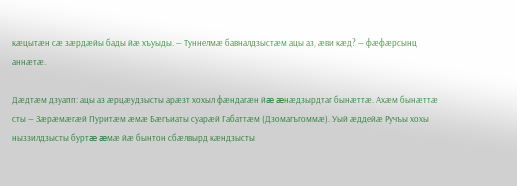кæцытæн сæ зæрдæйы бады йæ хъуыды. — Туннелмæ бавналдзыстæм ацы аз, æви кæд? — фæфæрсынц аннæтæ.

Дæдтæм дзуапп: ацы аз æрцæудзысты арæзт хохыл фæндагæн йæ æнæдзырдтаг бынæттæ. Ахæм бынæттæ сты — Зæрæмæгæй Пуритæм æмæ Бæгъиаты суарæй Габаттæм (Дзомагъгоммæ). Уый æддейæ Ручъы хохы ныззилдзысты буртæ æмæ йæ бынтон сбæлвырд кæндзысты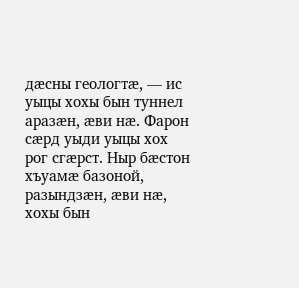дæсны геологтæ, — ис уыцы хохы бын туннел аразæн, æви нæ. Фарон сæрд уыди уыцы хох рог сгæрст. Ныр бæстон хъуамæ базоной, разындзæн, æви нæ, хохы бын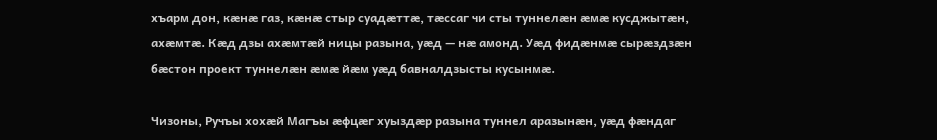хъарм дон, кæнæ газ, кæнæ стыр суадæттæ, тæссаг чи сты туннелæн æмæ кусджытæн, ахæмтæ. Кæд дзы ахæмтæй ницы разына, уæд — нæ амонд. Уæд фидæнмæ сырæздзæн бæстон проект туннелæн æмæ йæм уæд бавналдзысты кусынмæ.

Чизоны, Ручъы хохæй Магъы æфцæг хуыздæр разына туннел аразынæн, уæд фæндаг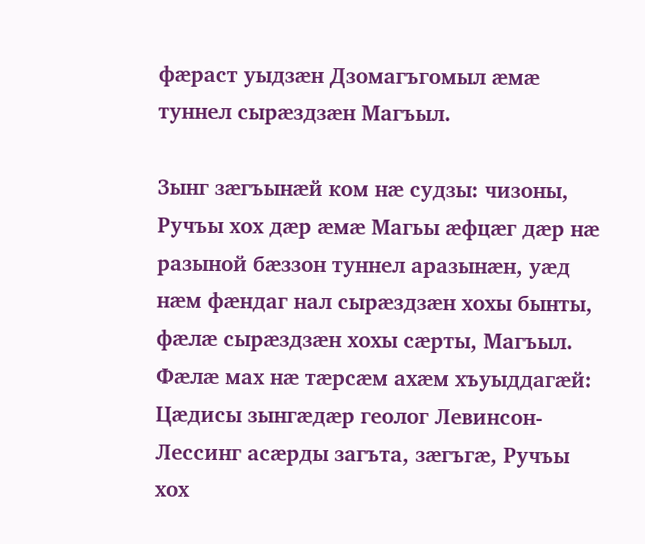фæраст уыдзæн Дзомагъгомыл æмæ туннел сырæздзæн Магъыл.

Зынг зæгъынæй ком нæ судзы: чизоны, Ручъы хох дæр æмæ Магьы æфцæг дæр нæ разыной бæззон туннел аразынæн, уæд нæм фæндаг нал сырæздзæн хохы бынты, фæлæ сырæздзæн хохы сæрты, Магъыл. Фæлæ мах нæ тæрсæм ахæм хъуыддагæй: Цæдисы зынгæдæр геолог Левинсон-Лессинг асæрды загъта, зæгъгæ, Ручъы хох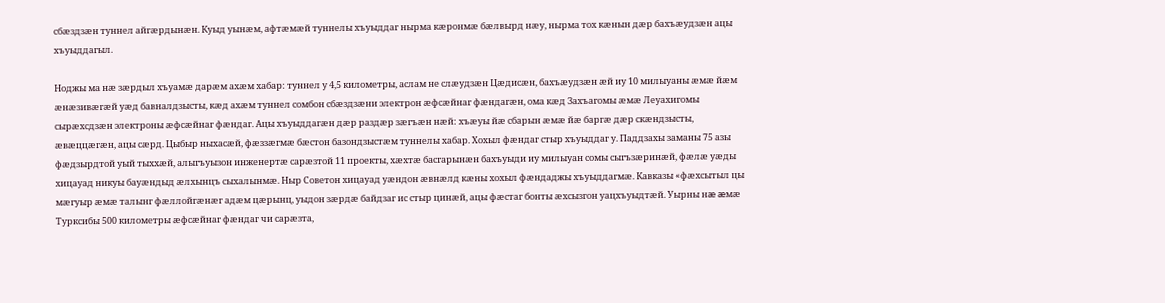сбæздзæн туннел айгæрдынæн. Куыд уынæм, афтæмæй туннелы хъуыддаг нырма кæронмæ бæлвырд нæу, нырма тох кæнын дæр бахъæудзæн ацы хъуыддагыл.

Ноджы ма нæ зæрдыл хъуамæ дарæм ахæм хабар: туннел у 4,5 километры, аслам не слæудзæн Цæдисæн, бахъæудзæн æй иу 10 милыуаны æмæ йæм æнæзивæгæй уæд бавналдзысты, кæд ахæм туннел сомбон сбæздзæни электрон æфсæйнаг фæндагæн, ома кæд Захъагомы æмæ Леуахигомы сырæхсдзæн электроны æфсæйнаг фæндаг. Ацы хъуыддагæн дæр раздæр зæгъæн нæй: хъæуы йæ сбарын æмæ йæ баргæ дæр скæндзысты, æвæццæгæн, ацы сæрд. Цыбыр ныхасæй, фæззæгмæ бæстон базондзыстæм туннелы хабар. Хохыл фæндаг стыр хъуыддаг у. Паддзахы заманы 75 азы фæдзырдтой уый тыххæй, алыгъуызон инженертæ сарæзтой 11 проекты, хæхтæ басгарынæн бахъуыди иу милыуан сомы сыгъзæринæй, фæлæ уæды хицауад никуы бауæндыд æлхынцъ сыхалынмæ. Ныр Советон хицауад уæндон æвнæлд кæны хохыл фæндаджы хъуыддагмæ. Кавказы «фæхсытыл цы мæгуыр æмæ талынг фæллойгæнæг адæм цæрынц, уыдон зæрдæ байдзаг ис стыр цинæй, ацы фæстаг бонты æхсызгон уацхъуыдтæй. Уырны нæ æмæ Турксибы 500 километры æфсæйнаг фæндаг чи сарæзта,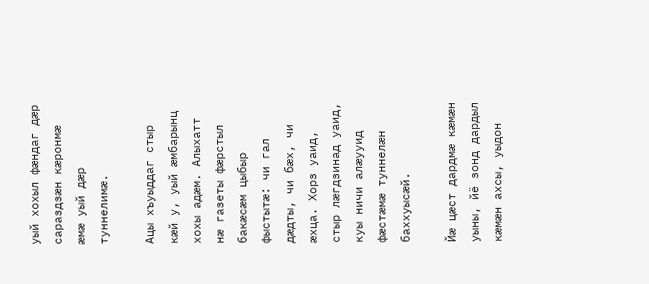уый хохыл фæндаг дæр сараздзæн кæронмæ æмæ уый дæр туннелимæ.

Ацы хъуыддаг стыр кæй у, уый æмбарынц хохы адæм. Алыхатт нæ газеты фæрстыл бакæсæм цыбыр фыстытæ: чи гал дæдты, чи бæх, чи æхца. Хорз уаид, стыр лæгдзинад уаид, куы ничи алæууид фæстæмæ туннелæн баххуысæй.

Йæ цæст дардмæ кæмæн уыны, йё зонд дардыл кæмæн ахсы, уыдон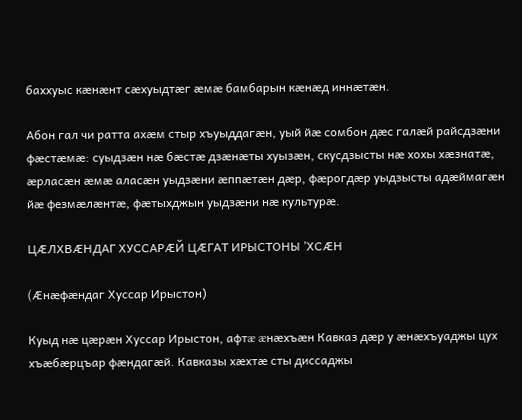баххуыс кæнæнт сæхуыдтæг æмæ бамбарын кæнæд иннæтæн.

Абон гал чи ратта ахæм стыр хъуыддагæн, уый йæ сомбон дæс галæй райсдзæни фæстæмæ: суыдзæн нæ бæстæ дзæнæты хуызæн, скусдзысты нæ хохы хæзнатæ, æрласæн æмæ аласæн уыдзæни æппæтæн дæр, фæрогдæр уыдзысты адæймагæн йæ фезмæлæнтæ, фæтыхджын уыдзæни нæ культурæ.

ЦÆЛХВÆНДАГ ХУССАРÆЙ ЦÆГАТ ИРЫСТОНЫ ’ХСÆН

(Æнæфæндаг Хуссар Ирыстон)

Куыд нæ цæрæн Хуссар Ирыстон, афтæ æнæхъæн Кавказ дæр у æнæхъуаджы цух хъæбæрцъар фæндагæй. Кавказы хæхтæ сты диссаджы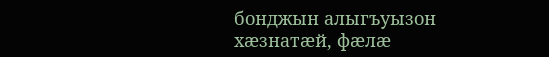бонджын алыгъуызон хæзнатæй, фæлæ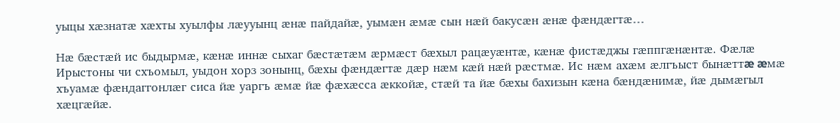уыцы хæзнатæ хæхты хуылфы лæууынц æнæ пайдайæ, уымæн æмæ сын нæй бакусæн æнæ фæндæгтæ…

Нæ бæстæй ис быдырмæ, кæнæ иннæ сыхаг бæстæтæм æрмæст бæхыл рацæуæнтæ, кæнæ фистæджы гæппгæнæнтæ. Фæлæ Ирыстоны чи схъомыл, уыдон хорз зонынц, бæхы фæндæгтæ дæр нæм кæй нæй рæстмæ. Ис нæм ахæм æлгъыст бынæттæ æмæ хъуамæ фæндаггонлæг сиса йæ уаргъ æмæ йæ фæхæсса æккойæ, стæй та йæ бæхы бахизын кæна бæндæнимæ, йæ дымæгыл хæцгæйæ.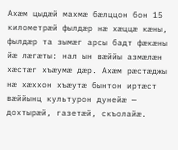Ахæм цыдæй махмæ бæлццон бон 15 километрæй фылдæр нæ хæццæ кæны, фылдæр та зымæг арсы бадт фæкæны йæ лæгæты: нал ын вæййы азмæлæн хæстæг хъæумæ дæр. Ахæм рæстæджы нæ хæххон хъæутæ бынтон иртæст вæййынц культурон дунейæ — дохтырæй, газетæй, скъолайæ.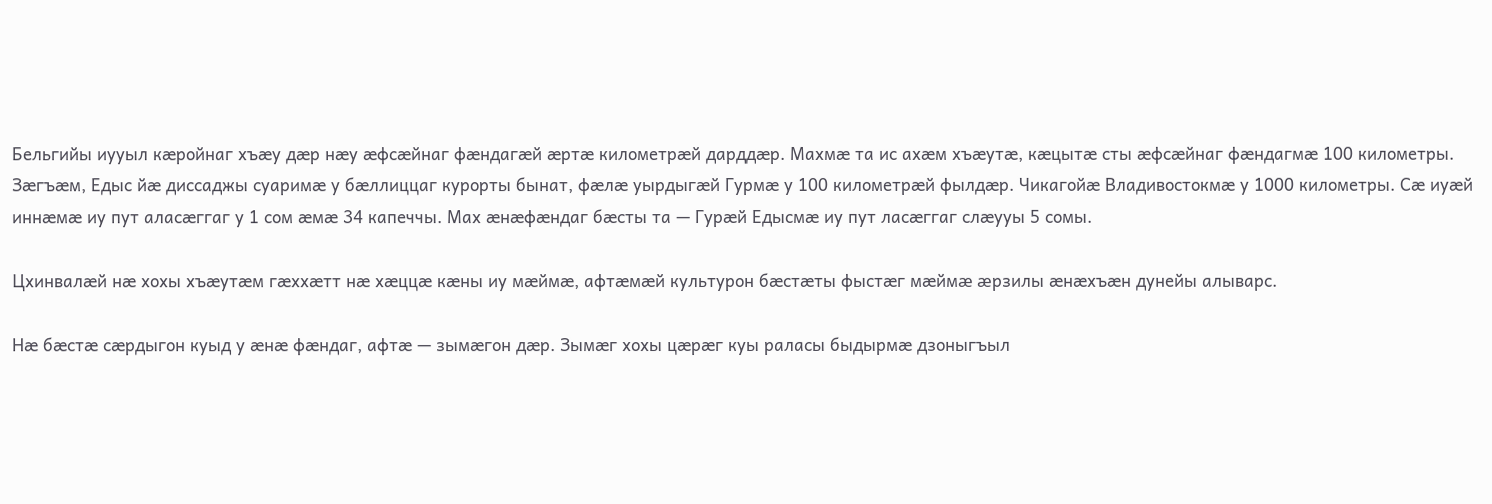Бельгийы иууыл кæройнаг хъæу дæр нæу æфсæйнаг фæндагæй æртæ километрæй дарддæр. Махмæ та ис ахæм хъæутæ, кæцытæ сты æфсæйнаг фæндагмæ 100 километры. Зæгъæм, Едыс йæ диссаджы суаримæ у бæллиццаг курорты бынат, фæлæ уырдыгæй Гурмæ у 100 километрæй фылдæр. Чикагойæ Владивостокмæ у 1000 километры. Сæ иуæй иннæмæ иу пут аласæггаг у 1 сом æмæ 34 капеччы. Мах æнæфæндаг бæсты та — Гурæй Едысмæ иу пут ласæггаг слæууы 5 сомы.

Цхинвалæй нæ хохы хъæутæм гæххæтт нæ хæццæ кæны иу мæймæ, афтæмæй культурон бæстæты фыстæг мæймæ æрзилы æнæхъæн дунейы алыварс.

Нæ бæстæ сæрдыгон куыд у æнæ фæндаг, афтæ — зымæгон дæр. Зымæг хохы цæрæг куы раласы быдырмæ дзоныгъыл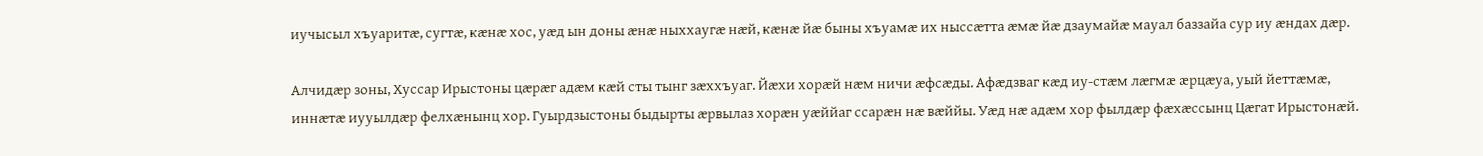иучысыл хъуаритæ, сугтæ, кæнæ хос, уæд ын доны æнæ ныххаугæ нæй, кæнæ йæ быны хъуамæ их ныссæтта æмæ йæ дзаумайæ мауал баззайа сур иу æндах дæр.

Алчидæр зоны, Хуссар Ирыстоны цæрæг адæм кæй сты тынг зæххъуаг. Йæхи хорæй нæм ничи æфсæды. Афæдзваг кæд иу-стæм лæгмæ æрцæуа, уый йеттæмæ, иннæтæ иууылдæр фелхæнынц хор. Гуырдзыстоны быдырты æрвылаз хорæн уæййаг ссарæн нæ вæййы. Уæд нæ адæм хор фылдæр фæхæссынц Цæгат Ирыстонæй.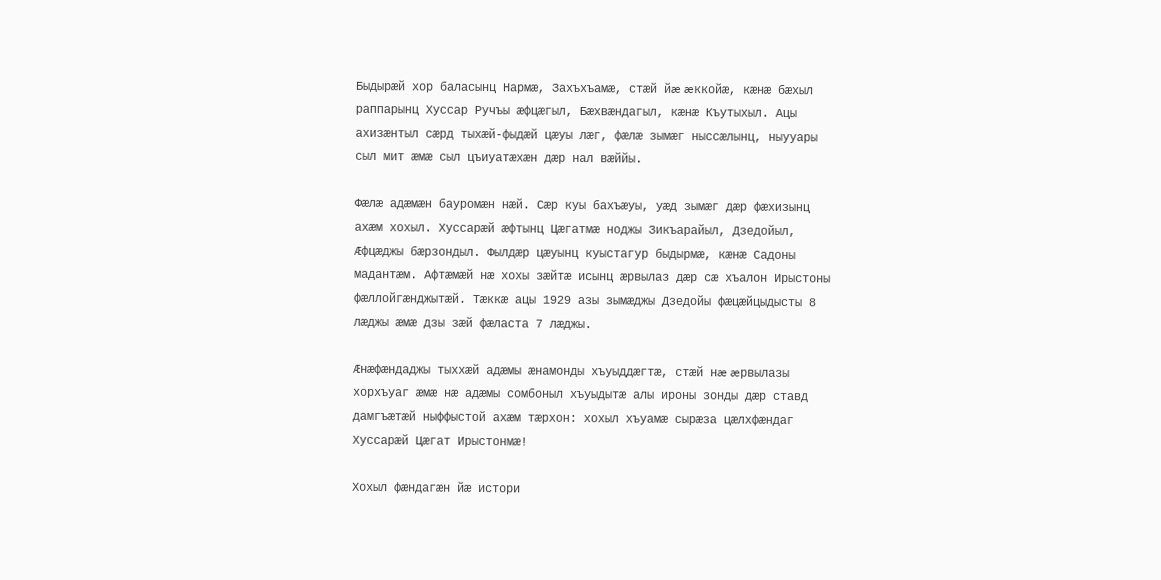Быдырæй хор баласынц Нармæ, Захъхъамæ, стæй йæ æккойæ, кæнæ бæхыл раппарынц Хуссар Ручъы æфцæгыл, Бæхвæндагыл, кæнæ Къутыхыл. Ацы ахизæнтыл сæрд тыхæй-фыдæй цæуы лæг, фæлæ зымæг ныссæлынц, ныууары сыл мит æмæ сыл цъиуатæхæн дæр нал вæййы.

Фæлæ адæмæн бауромæн нæй. Сæр куы бахъæуы, уæд зымæг дæр фæхизынц ахæм хохыл. Хуссарæй æфтынц Цæгатмæ ноджы Зикъарайыл, Дзедойыл, Æфцæджы бæрзондыл. Фылдæр цæуынц куыстагур быдырмæ, кæнæ Садоны мадантæм. Афтæмæй нæ хохы зæйтæ исынц æрвылаз дæр сæ хъалон Ирыстоны фæллойгæнджытæй. Тæккæ ацы 1929 азы зымæджы Дзедойы фæцæйцыдысты 8 лæджы æмæ дзы зæй фæласта 7 лæджы.

Æнæфæндаджы тыххæй адæмы æнамонды хъуыддæгтæ, стæй нæ æрвылазы хорхъуаг æмæ нæ адæмы сомбоныл хъуыдытæ алы ироны зонды дæр ставд дамгъæтæй ныффыстой ахæм тæрхон: хохыл хъуамæ сырæза цæлхфæндаг Хуссарæй Цæгат Ирыстонмæ!

Хохыл фæндагæн йæ истори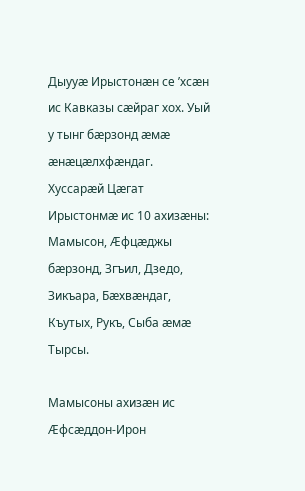Дыууæ Ирыстонæн се ’хсæн ис Кавказы сæйраг хох. Уый у тынг бæрзонд æмæ æнæцæлхфæндаг. Хуссарæй Цæгат Ирыстонмæ ис 10 ахизæны: Мамысон, Æфцæджы бæрзонд, Згъил, Дзедо, Зикъара, Бæхвæндаг, Къутых, Рукъ, Сыба æмæ Тырсы.

Мамысоны ахизæн ис Æфсæддон-Ирон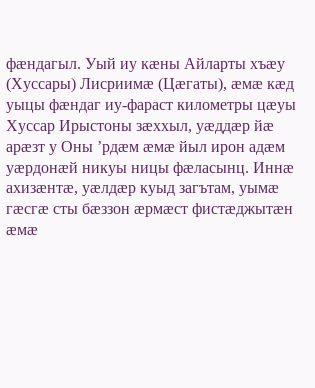фæндагыл. Уый иу кæны Айларты хъæу (Хуссары) Лисриимæ (Цæгаты), æмæ кæд уыцы фæндаг иу-фараст километры цæуы Хуссар Ирыстоны зæххыл, уæддæр йæ арæзт у Оны ’рдæм æмæ йыл ирон адæм уæрдонæй никуы ницы фæласынц. Иннæ ахизæнтæ, уæлдæр куыд загътам, уымæ гæсгæ сты бæззон æрмæст фистæджытæн æмæ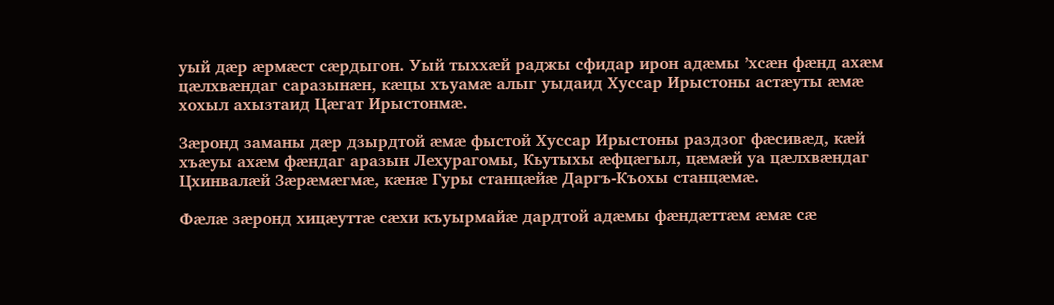уый дæр æрмæст сæрдыгон. Уый тыххæй раджы сфидар ирон адæмы ’хсæн фæнд ахæм цæлхвæндаг саразынæн, кæцы хъуамæ алыг уыдаид Хуссар Ирыстоны астæуты æмæ хохыл ахызтаид Цæгат Ирыстонмæ.

Зæронд заманы дæр дзырдтой æмæ фыстой Хуссар Ирыстоны раздзог фæсивæд, кæй хъæуы ахæм фæндаг аразын Лехурагомы, Кьутыхы æфцæгыл, цæмæй уа цæлхвæндаг Цхинвалæй Зæрæмæгмæ, кæнæ Гуры станцæйæ Даргъ-Къохы станцæмæ.

Фæлæ зæронд хицæуттæ сæхи къуырмайæ дардтой адæмы фæндæттæм æмæ сæ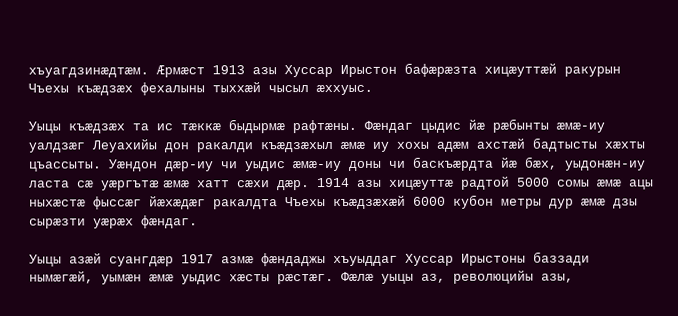хъуагдзинæдтæм. Æрмæст 1913 азы Хуссар Ирыстон бафæрæзта хицæуттæй ракурын Чъехы къæдзæх фехалыны тыххæй чысыл æххуыс.

Уыцы къæдзæх та ис тæккæ быдырмæ рафтæны. Фæндаг цыдис йæ рæбынты æмæ-иу уалдзæг Леуахийы дон ракалди къæдзæхыл æмæ иу хохы адæм ахстæй бадтысты хæхты цъассыты. Уæндон дæр-иу чи уыдис æмæ-иу доны чи баскъæрдта йæ бæх, уыдонæн-иу ласта сæ уæргътæ æмæ хатт сæхи дæр. 1914 азы хицæуттæ радтой 5000 сомы æмæ ацы ныхæстæ фыссæг йæхæдæг ракалдта Чъехы къæдзæхæй 6000 кубон метры дур æмæ дзы сырæзти уæрæх фæндаг.

Уыцы азæй суангдæр 1917 азмæ фæндаджы хъуыддаг Хуссар Ирыстоны баззади нымæгæй, уымæн æмæ уыдис хæсты рæстæг. Фæлæ уыцы аз, революцийы азы,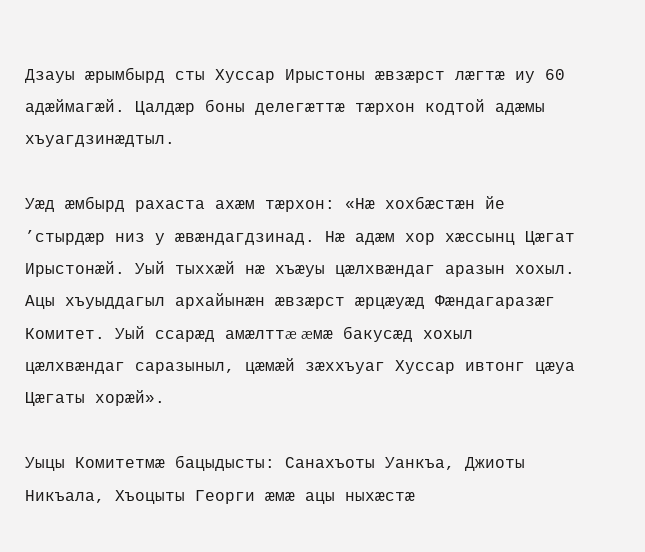Дзауы æрымбырд сты Хуссар Ирыстоны æвзæрст лæгтæ иу 60 адæймагæй. Цалдæр боны делегæттæ тæрхон кодтой адæмы хъуагдзинæдтыл.

Уæд æмбырд рахаста ахæм тæрхон: «Нæ хохбæстæн йе ’стырдæр низ у æвæндагдзинад. Нæ адæм хор хæссынц Цæгат Ирыстонæй. Уый тыххæй нæ хъæуы цæлхвæндаг аразын хохыл. Ацы хъуыддагыл архайынæн æвзæрст æрцæуæд Фæндагаразæг Комитет. Уый ссарæд амæлттæ æмæ бакусæд хохыл цæлхвæндаг саразыныл, цæмæй зæххъуаг Хуссар ивтонг цæуа Цæгаты хорæй».

Уыцы Комитетмæ бацыдысты: Санахъоты Уанкъа, Джиоты Никъала, Хъоцыты Георги æмæ ацы ныхæстæ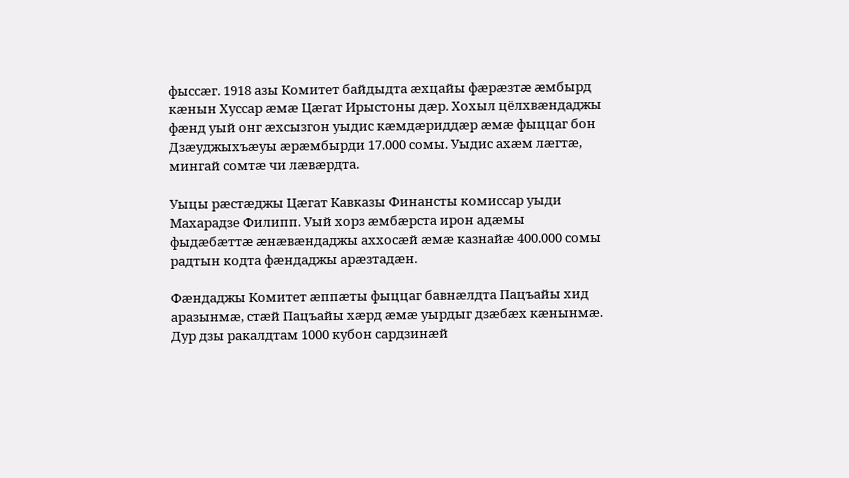фыссæг. 1918 азы Комитет байдыдта æхцайы фæрæзтæ æмбырд кæнын Хуссар æмæ Цæгат Ирыстоны дæр. Хохыл цёлхвæндаджы фæнд уый онг æхсызгон уыдис кæмдæриддæр æмæ фыццаг бон Дзæуджыхъæуы æрæмбырди 17.000 сомы. Уыдис ахæм лæгтæ, мингай сомтæ чи лæвæрдта.

Уыцы рæстæджы Цæгат Кавказы Финансты комиссар уыди Махарадзе Филипп. Уый хорз æмбæрста ирон адæмы фыдæбæттæ æнæвæндаджы аххосæй æмæ казнайæ 400.000 сомы радтын кодта фæндаджы арæзтадæн.

Фæндаджы Комитет æппæты фыццаг бавнæлдта Пацъайы хид аразынмæ, стæй Пацъайы хæрд æмæ уырдыг дзæбæх кæнынмæ. Дур дзы ракалдтам 1000 кубон сардзинæй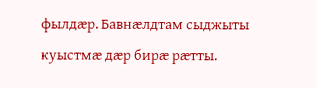фылдæр. Бавнæлдтам сыджыты куыстмæ дæр бирæ рæтты.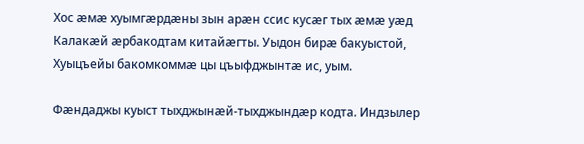Хос æмæ хуымгæрдæны зын арæн ссис кусæг тых æмæ уæд Калакæй æрбакодтам китайæгты. Уыдон бирæ бакуыстой, Хуыцъейы бакомкоммæ цы цъыфджынтæ ис, уым.

Фæндаджы куыст тыхджынæй-тыхджындæр кодта. Индзылер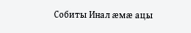Собиты Инал æмæ ацы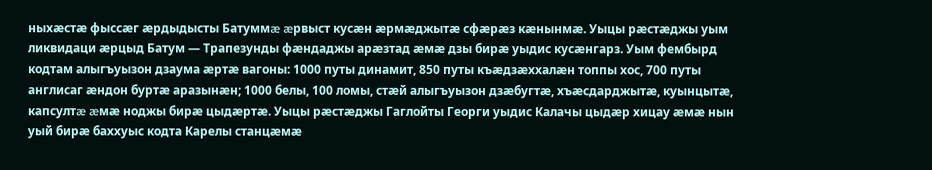ныхæстæ фыссæг æрдыдысты Батуммæ æрвыст кусæн æрмæджытæ сфæрæз кæнынмæ. Уыцы рæстæджы уым ликвидаци æрцыд Батум — Трапезунды фæндаджы арæзтад æмæ дзы бирæ уыдис кусæнгарз. Уым фембырд кодтам алыгъуызон дзаума æртæ вагоны: 1000 путы динамит, 850 путы къæдзæххалæн топпы хос, 700 путы англисаг æндон буртæ аразынæн; 1000 белы, 100 ломы, стæй алыгъуызон дзæбугтæ, хъæсдарджытæ, куынцытæ, капсултæ æмæ ноджы бирæ цыдæртæ. Уыцы рæстæджы Гаглойты Георги уыдис Калачы цыдæр хицау æмæ нын уый бирæ баххуыс кодта Карелы станцæмæ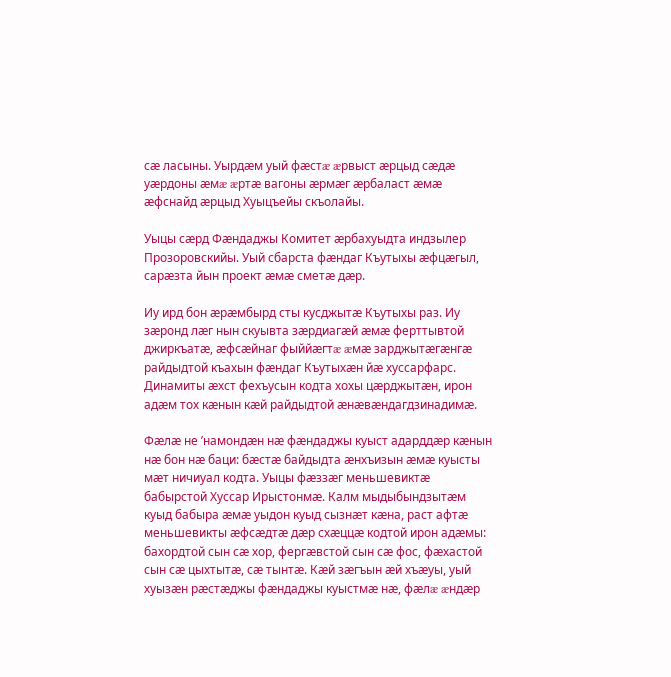сæ ласыны. Уырдæм уый фæстæ æрвыст æрцыд сæдæ уæрдоны æмæ æртæ вагоны æрмæг æрбаласт æмæ æфснайд æрцыд Хуыцъейы скъолайы.

Уыцы сæрд Фæндаджы Комитет æрбахуыдта индзылер Прозоровскийы. Уый сбарста фæндаг Къутыхы æфцæгыл, сарæзта йын проект æмæ сметæ дæр.

Иу ирд бон æрæмбырд сты кусджытæ Къутыхы раз. Иу зæронд лæг нын скуывта зæрдиагæй æмæ ферттывтой джиркъатæ, æфсæйнаг фыййæгтæ æмæ зарджытæгæнгæ райдыдтой къахын фæндаг Къутыхæн йæ хуссарфарс. Динамиты æхст фехъусын кодта хохы цæрджытæн, ирон адæм тох кæнын кæй райдыдтой æнæвæндагдзинадимæ.

Фæлæ не ’намондæн нæ фæндаджы куыст адарддæр кæнын нæ бон нæ баци: бæстæ байдыдта æнхъизын æмæ куысты мæт ничиуал кодта. Уыцы фæззæг меньшевиктæ бабырстой Хуссар Ирыстонмæ. Калм мыдыбындзытæм куыд бабыра æмæ уыдон куыд сызнæт кæна, раст афтæ меньшевикты æфсæдтæ дæр схæццæ кодтой ирон адæмы: бахордтой сын сæ хор, фергæвстой сын сæ фос, фæхастой сын сæ цыхтытæ, сæ тынтæ. Кæй зæгъын æй хъæуы, уый хуызæн рæстæджы фæндаджы куыстмæ нæ, фæлæ æндæр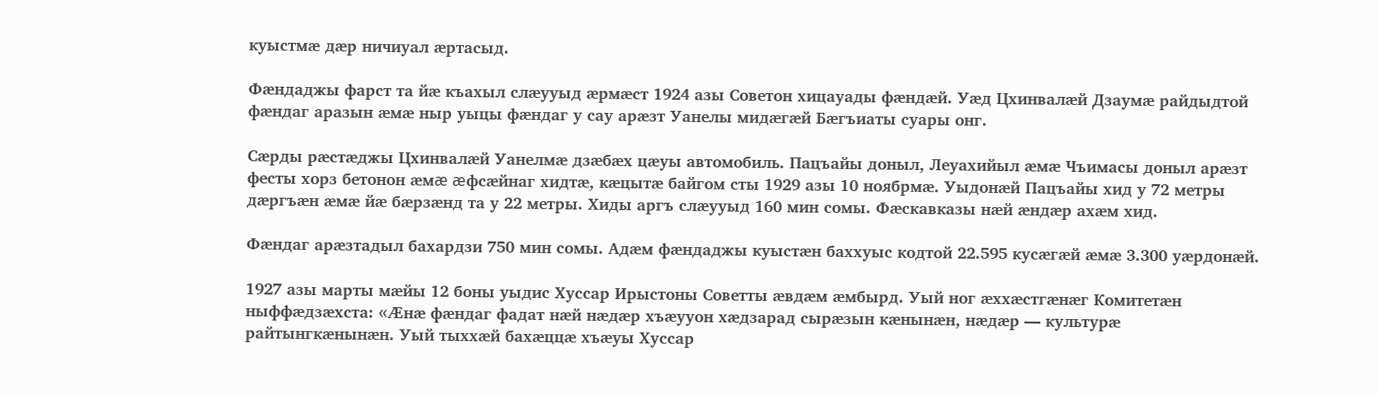куыстмæ дæр ничиуал æртасыд.

Фæндаджы фарст та йæ къахыл слæууыд æрмæст 1924 азы Советон хицауады фæндæй. Уæд Цхинвалæй Дзаумæ райдыдтой фæндаг аразын æмæ ныр уыцы фæндаг у сау арæзт Уанелы мидæгæй Бæгъиаты суары онг.

Сæрды рæстæджы Цхинвалæй Уанелмæ дзæбæх цæуы автомобиль. Пацъайы доныл, Леуахийыл æмæ Чъимасы доныл арæзт фесты хорз бетонон æмæ æфсæйнаг хидтæ, кæцытæ байгом сты 1929 азы 10 ноябрмæ. Уыдонæй Пацъайы хид у 72 метры дæргъæн æмæ йæ бæрзæнд та у 22 метры. Хиды аргъ слæууыд 160 мин сомы. Фæскавказы нæй æндæр ахæм хид.

Фæндаг арæзтадыл бахардзи 750 мин сомы. Адæм фæндаджы куыстæн баххуыс кодтой 22.595 кусæгæй æмæ 3.300 уæрдонæй.

1927 азы марты мæйы 12 боны уыдис Хуссар Ирыстоны Советты æвдæм æмбырд. Уый ног æххæстгæнæг Комитетæн ныффæдзæхста: «Æнæ фæндаг фадат нæй нæдæр хъæууон хæдзарад сырæзын кæнынæн, нæдæр — культурæ райтынгкæнынæн. Уый тыххæй бахæццæ хъæуы Хуссар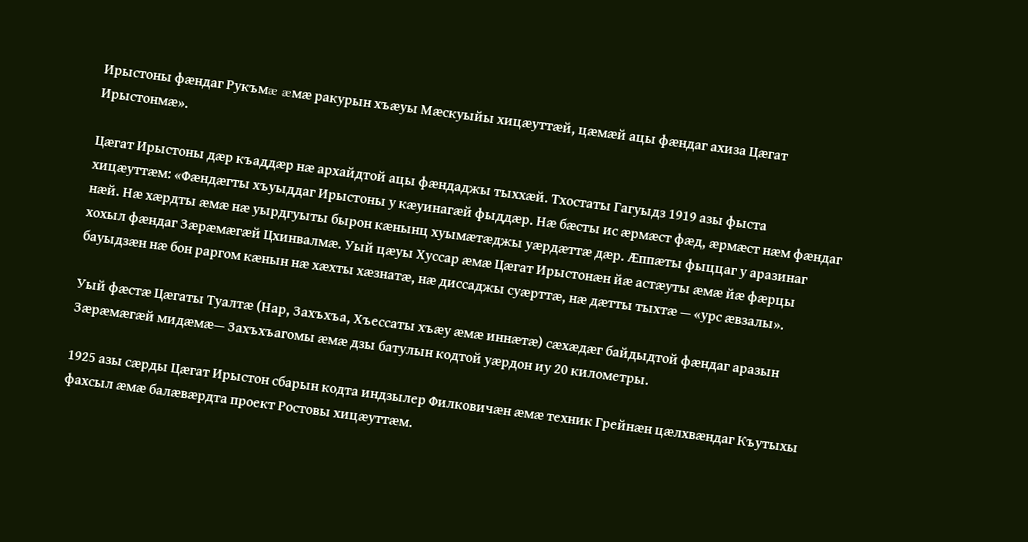Ирыстоны фæндаг Рукъмæ æмæ ракурын хъæуы Мæскуыйы хицæуттæй, цæмæй ацы фæндаг ахиза Цæгат Ирыстонмæ».

Цæгат Ирыстоны дæр къаддæр нæ архайдтой ацы фæндаджы тыххæй. Тхостаты Гагуыдз 1919 азы фыста хицæуттæм: «Фæндæгты хъуыддаг Ирыстоны у кæуинагæй фыддæр. Нæ бæсты ис æрмæст фæд, æрмæст нæм фæндаг нæй. Нæ хæрдты æмæ нæ уырдгуыты бырон кæнынц хуымæтæджы уæрдæттæ дæр. Æппæты фыццаг у аразинаг хохыл фæндаг Зæрæмæгæй Цхинвалмæ. Уый цæуы Хуссар æмæ Цæгат Ирыстонæн йæ астæуты æмæ йæ фæрцы бауыдзæн нæ бон раргом кæнын нæ хæхты хæзнатæ, нæ диссаджы суæрттæ, нæ дæтты тыхтæ — «урс æвзалы».

Уый фæстæ Цæгаты Туалтæ (Нар, Захъхъа, Хъессаты хъæу æмæ иннæтæ) сæхæдæг байдыдтой фæндаг аразын Зæрæмæгæй мидæмæ— Захъхъагомы æмæ дзы батулын кодтой уæрдон иу 20 километры.

1925 азы сæрды Цæгат Ирыстон сбарын кодта индзылер Филковичæн æмæ техник Грейнæн цæлхвæндаг Къутыхы фахсыл æмæ балæвæрдта проект Ростовы хицæуттæм.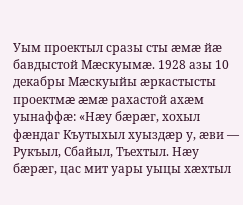Уым проектыл сразы сты æмæ йæ бавдыстой Мæскуымæ. 1928 азы 10 декабры Мæскуыйы æркастысты проектмæ æмæ рахастой ахæм уынаффæ: «Нæу бæрæг, хохыл фæндаг Къутыхыл хуыздæр у, æви — Рукъыл, Сбайыл, Тъехтыл. Нæу бæрæг, цас мит уары уыцы хæхтыл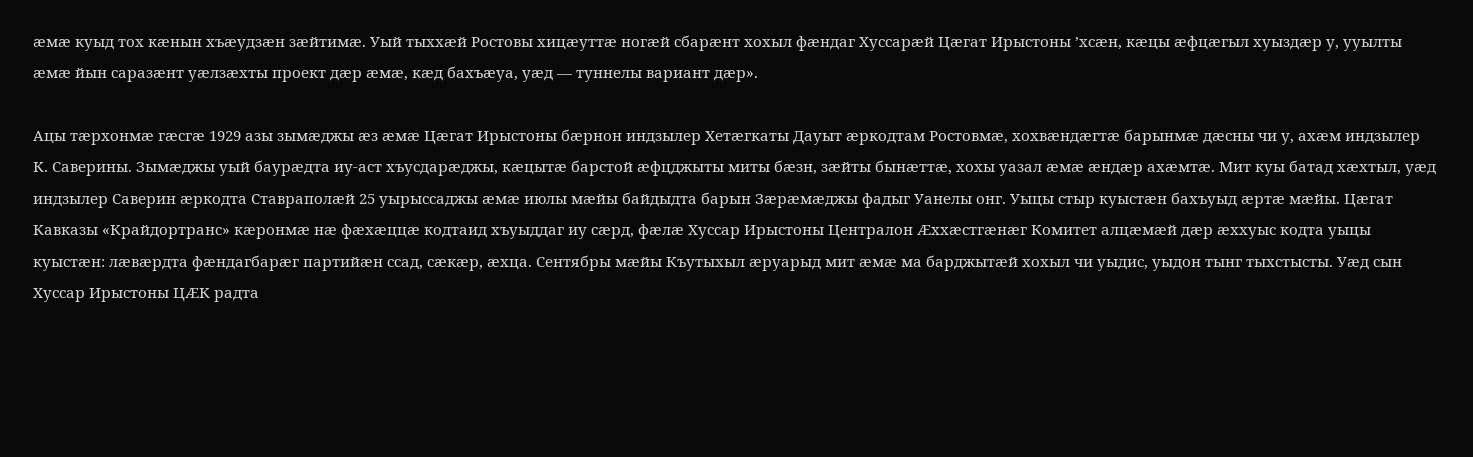æмæ куыд тох кæнын хъæудзæн зæйтимæ. Уый тыххæй Ростовы хицæуттæ ногæй сбарæнт хохыл фæндаг Хуссарæй Цæгат Ирыстоны ’хсæн, кæцы æфцæгыл хуыздæр у, ууылты æмæ йын саразæнт уæлзæхты проект дæр æмæ, кæд бахъæуа, уæд — туннелы вариант дæр».

Ацы тæрхонмæ гæсгæ 1929 азы зымæджы æз æмæ Цæгат Ирыстоны бæрнон индзылер Хетæгкаты Дауыт æркодтам Ростовмæ, хохвæндæгтæ барынмæ дæсны чи у, ахæм индзылер К. Саверины. Зымæджы уый баурæдта иу-аст хъусдарæджы, кæцытæ барстой æфцджыты миты бæзн, зæйты бынæттæ, хохы уазал æмæ æндæр ахæмтæ. Мит куы батад хæхтыл, уæд индзылер Саверин æркодта Ставраполæй 25 уырыссаджы æмæ июлы мæйы байдыдта барын Зæрæмæджы фадыг Уанелы онг. Уыцы стыр куыстæн бахъуыд æртæ мæйы. Цæгат Кавказы «Крайдортранс» кæронмæ нæ фæхæццæ кодтаид хъуыддаг иу сæрд, фæлæ Хуссар Ирыстоны Централон Æххæстгæнæг Комитет алцæмæй дæр æххуыс кодта уыцы куыстæн: лæвæрдта фæндагбарæг партийæн ссад, сæкæр, æхца. Сентябры мæйы Къутыхыл æруарыд мит æмæ ма барджытæй хохыл чи уыдис, уыдон тынг тыхстысты. Уæд сын Хуссар Ирыстоны ЦÆК радта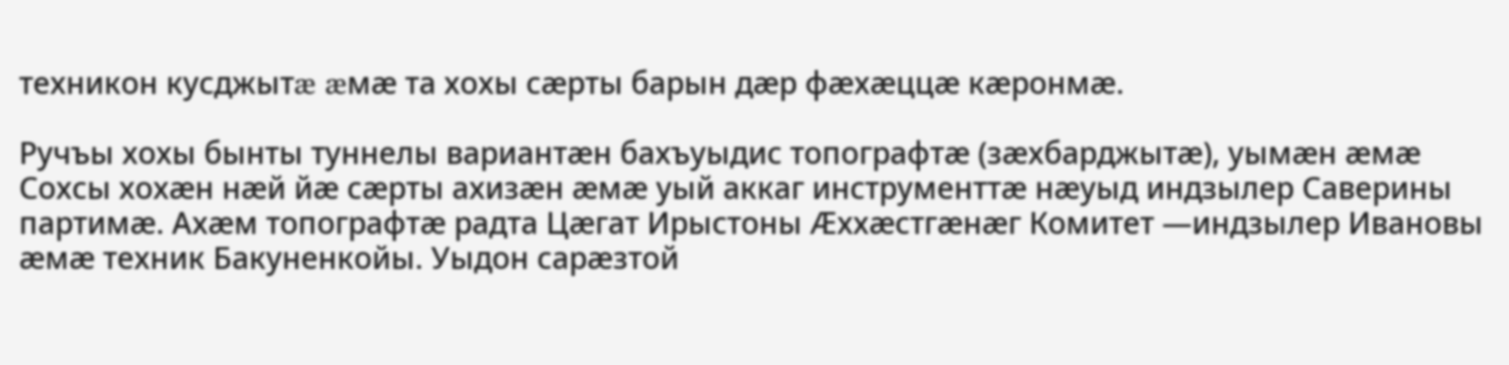техникон кусджытæ æмæ та хохы сæрты барын дæр фæхæццæ кæронмæ.

Ручъы хохы бынты туннелы вариантæн бахъуыдис топографтæ (зæхбарджытæ), уымæн æмæ Сохсы хохæн нæй йæ сæрты ахизæн æмæ уый аккаг инструменттæ нæуыд индзылер Саверины партимæ. Ахæм топографтæ радта Цæгат Ирыстоны Æххæстгæнæг Комитет —индзылер Ивановы æмæ техник Бакуненкойы. Уыдон сарæзтой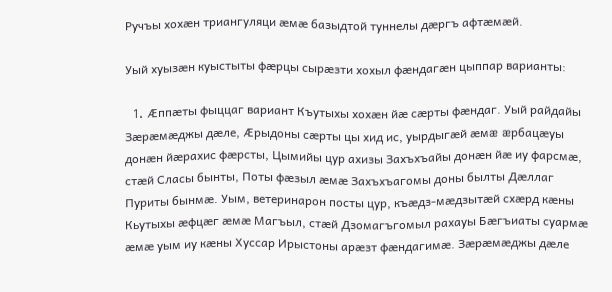Ручъы хохæн триангуляци æмæ базыдтой туннелы дæргъ афтæмæй.

Уый хуызæн куыстыты фæрцы сырæзти хохыл фæндагæн цыппар варианты:

  1. Æппæты фыццаг вариант Къутыхы хохæн йæ сæрты фæндаг. Уый райдайы Зæрæмæджы дæле, Æрыдоны сæрты цы хид ис, уырдыгæй æмæ æрбацæуы донæн йæрахис фæрсты, Цымийы цур ахизы Захъхъайы донæн йæ иу фарсмæ, стæй Сласы бынты, Поты фæзыл æмæ Захъхъагомы доны былты Дæллаг Пуриты бынмæ. Уым, ветеринарон посты цур, къæдз-мæдзытæй схæрд кæны Кьутыхы æфцæг æмæ Магъыл, стæй Дзомагъгомыл рахауы Бæгъиаты суармæ æмæ уым иу кæны Хуссар Ирыстоны арæзт фæндагимæ. Зæрæмæджы дæле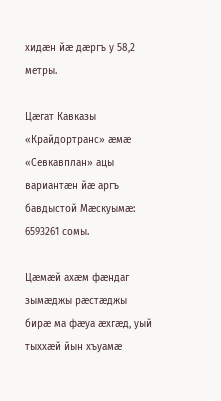хидæн йæ дæргъ у 58,2 метры.

Цæгат Кавказы «Крайдортранс» æмæ «Севкавплан» ацы вариантæн йæ аргъ бавдыстой Мæскуымæ: 6593261 сомы.

Цæмæй ахæм фæндаг зымæджы рæстæджы бирæ ма фæуа æхгæд, уый тыххæй йын хъуамæ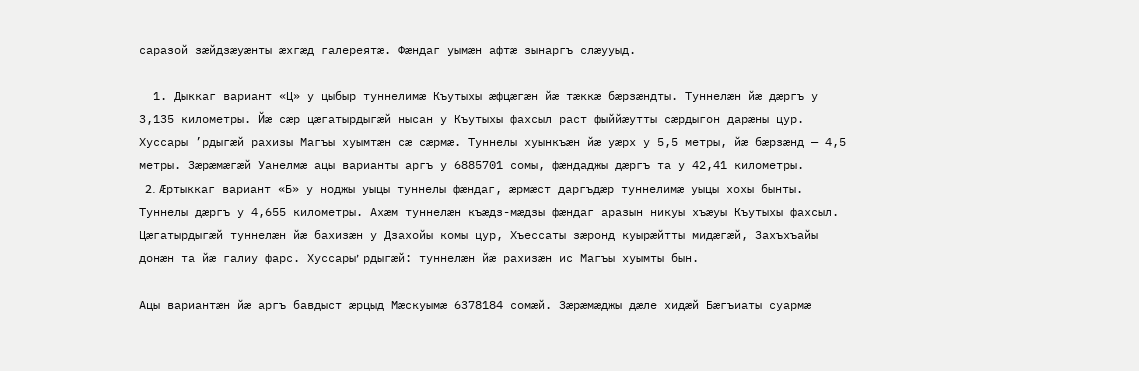саразой зæйдзæуæнты æхгæд галереятæ. Фæндаг уымæн афтæ зынаргъ слæууыд.

  1. Дыккаг вариант «Ц» у цыбыр туннелимæ Къутыхы æфцæгæн йæ тæккæ бæрзæндты. Туннелæн йæ дæргъ у 3,135 километры. Йæ сæр цæгатырдыгæй нысан у Къутыхы фахсыл раст фыййæутты сæрдыгон дарæны цур. Хуссары ’рдыгæй рахизы Магъы хуымтæн сæ сæрмæ. Туннелы хуынкъæн йæ уæрх у 5,5 метры, йæ бæрзæнд — 4,5 метры. Зæрæмæгæй Уанелмæ ацы варианты аргъ у 6885701 сомы, фæндаджы дæргъ та у 42,41 километры.
  2. Æртыккаг вариант «Б» у ноджы уыцы туннелы фæндаг, æрмæст даргъдæр туннелимæ уыцы хохы бынты. Туннелы дæргъ у 4,655 километры. Ахæм туннелæн къæдз-мæдзы фæндаг аразын никуы хъæуы Къутыхы фахсыл. Цæгатырдыгæй туннелæн йæ бахизæн у Дзахойы комы цур, Хъессаты зæронд куырæйтты мидæгæй, Захъхъайы донæн та йæ галиу фарс. Хуссары׳ рдыгæй: туннелæн йæ рахизæн ис Магъы хуымты бын.

Ацы вариантæн йæ аргъ бавдыст æрцыд Мæскуымæ 6378184 сомæй. Зæрæмæджы дæле хидæй Бæгъиаты суармæ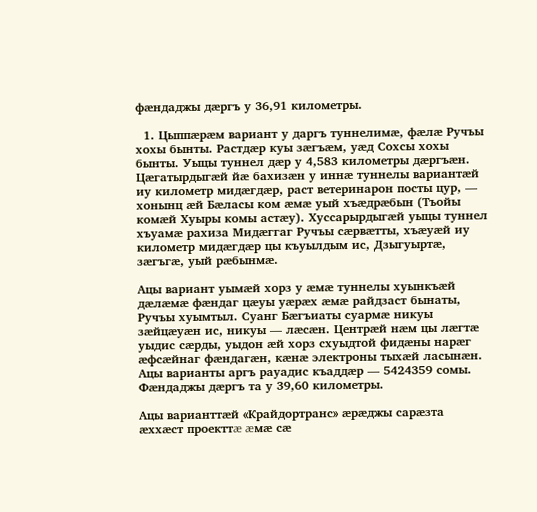фæндаджы дæргъ у 36,91 километры.

  1. Цыппæрæм вариант у даргъ туннелимæ, фæлæ Ручъы хохы бынты. Растдæр куы зæгъæм, уæд Сохсы хохы бынты. Уыцы туннел дæр у 4,583 километры дæргъæн. Цæгатырдыгæй йæ бахизæн у иннæ туннелы вариантæй иу километр мидæгдæр, раст ветеринарон посты цур, — хонынц æй Бæласы ком æмæ уый хъæдрæбын (Тъойы комæй Хуыры комы астæу). Хуссарырдыгæй уыцы туннел хъуамæ рахиза Мидæггаг Ручъы сæрвæтты, хъæуæй иу километр мидæгдæр цы къуылдым ис, Дзыгуыртæ, зæгъгæ, уый рæбынмæ.

Ацы вариант уымæй хорз у æмæ туннелы хуынкъæй дæлæмæ фæндаг цæуы уæрæх æмæ райдзаст бынаты, Ручъы хуымтыл. Суанг Бæгъиаты суармæ никуы зæйцæуæн ис, никуы — лæсæн. Центрæй нæм цы лæгтæ уыдис сæрды, уыдон æй хорз схуыдтой фидæны нарæг æфсæйнаг фæндагæн, кæнæ электроны тыхæй ласынæн. Ацы варианты аргъ рауадис къаддæр — 5424359 сомы. Фæндаджы дæргъ та у 39,60 километры.

Ацы варианттæй «Крайдортранс» æрæджы сарæзта æххæст проекттæ æмæ сæ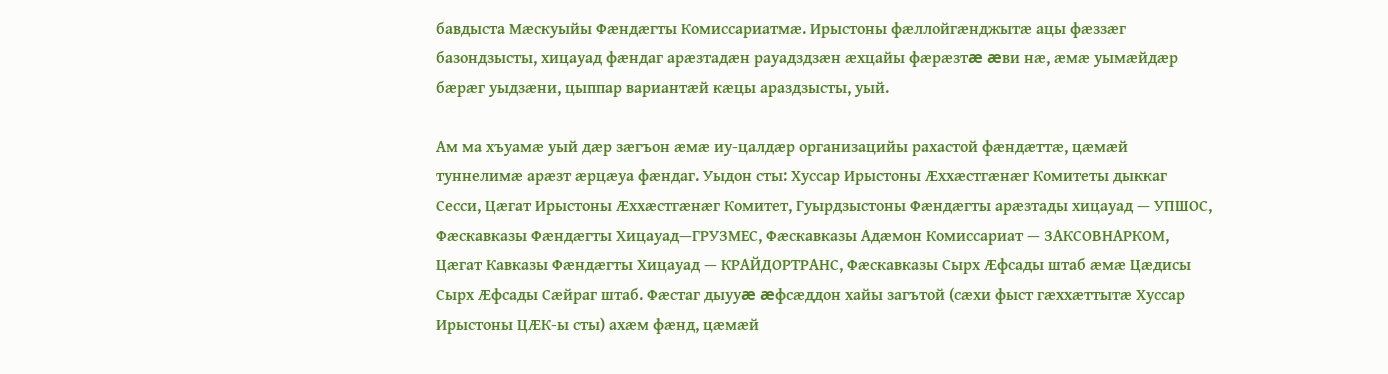бавдыста Мæскуыйы Фæндæгты Комиссариатмæ. Ирыстоны фæллойгæнджытæ ацы фæззæг базондзысты, хицауад фæндаг арæзтадæн рауадздзæн æхцайы фæрæзтæ æви нæ, æмæ уымæйдæр бæрæг уыдзæни, цыппар вариантæй кæцы араздзысты, уый.

Ам ма хъуамæ уый дæр зæгъон æмæ иу-цалдæр организацийы рахастой фæндæттæ, цæмæй туннелимæ арæзт æрцæуа фæндаг. Уыдон сты: Хуссар Ирыстоны Æххæстгæнæг Комитеты дыккаг Сесси, Цæгат Ирыстоны Æххæстгæнæг Комитет, Гуырдзыстоны Фæндæгты арæзтады хицауад — УПШОС, Фæскавказы Фæндæгты Хицауад—ГРУЗМЕС, Фæскавказы Адæмон Комиссариат — ЗАКСОВНАРКОМ, Цæгат Кавказы Фæндæгты Хицауад — КРАЙДОРТРАНС, Фæскавказы Сырх Æфсады штаб æмæ Цæдисы Сырх Æфсады Сæйраг штаб. Фæстаг дыууæ æфсæддон хайы загътой (сæхи фыст гæххæттытæ Хуссар Ирыстоны ЦÆК-ы сты) ахæм фæнд, цæмæй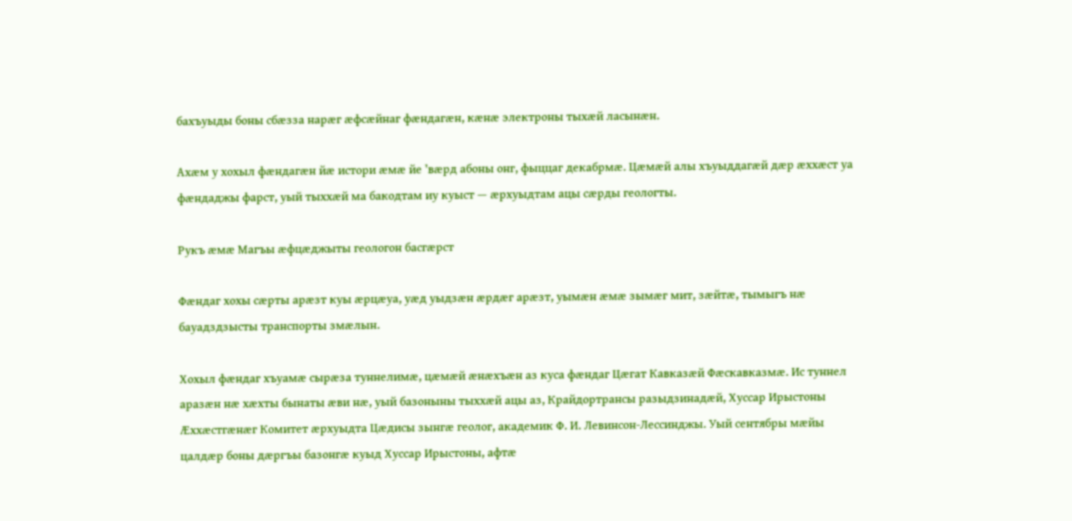бахъуыды боны сбæзза нарæг æфсæйнаг фæндагæн, кæнæ электроны тыхæй ласынæн.

Ахæм у хохыл фæндагæн йæ истори æмæ йе ’вæрд абоны онг, фыццаг декабрмæ. Цæмæй алы хъуыддагæй дæр æххæст уа фæндаджы фарст, уый тыххæй ма бакодтам иу куыст — æрхуыдтам ацы сæрды геологты.

Рукъ æмæ Магъы æфцæджыты геологон басгæрст

Фæндаг хохы сæрты арæзт куы æрцæуа, уæд уыдзæн æрдæг арæзт, уымæн æмæ зымæг мит, зæйтæ, тымыгъ нæ бауадздзысты транспорты змæлын.

Хохыл фæндаг хъуамæ сырæза туннелимæ, цæмæй æнæхъæн аз куса фæндаг Цæгат Кавказæй Фæскавказмæ. Ис туннел аразæн нæ хæхты бынаты æви нæ, уый базоныны тыххæй ацы аз, Крайдортрансы разыдзинадæй, Хуссар Ирыстоны Æххæстгæнæг Комитет æрхуыдта Цæдисы зынгæ геолог, академик Ф. И. Левинсон-Лессинджы. Уый сентябры мæйы цалдæр боны дæргъы базонгæ куыд Хуссар Ирыстоны, афтæ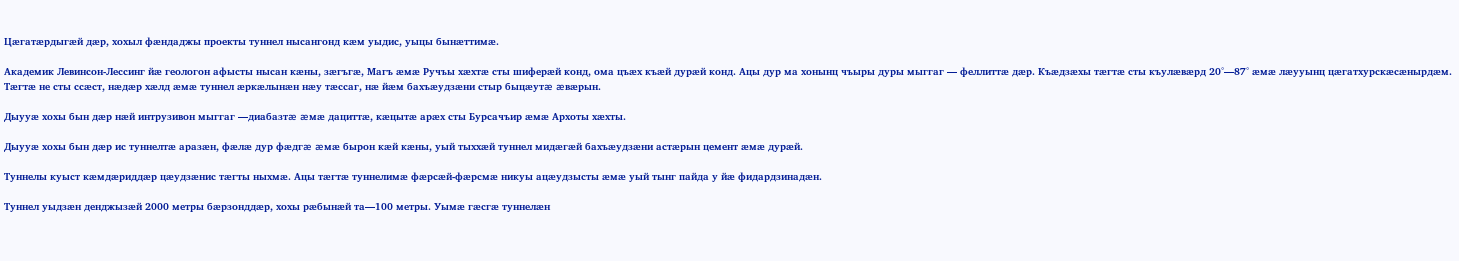Цæгатæрдыгæй дæр, хохыл фæндаджы проекты туннел нысангонд кæм уыдис, уыцы бынæттимæ.

Академик Левинсон-Лессинг йæ геологон афысты нысан кæны, зæгъгæ, Магъ æмæ Ручъы хæхтæ сты шиферæй конд, ома цъæх къæй дурæй конд. Ацы дур ма хонынц чъыры дуры мыггаг — феллиттæ дæр. Къæдзæхы тæгтæ сты къулæвæрд 20°—87° æмæ лæууынц цæгатхурскæсæнырдæм. Тæгтæ не сты ссæст, нæдæр хæлд æмæ туннел æркæлынæн нæу тæссаг, нæ йæм бахъæудзæни стыр быцæутæ æвæрын.

Дыууæ хохы бын дæр нæй интрузивон мыггаг —диабазтæ æмæ дациттæ, кæцытæ арæх сты Бурсачъир æмæ Архоты хæхты.

Дыууæ хохы бын дæр ис туннелтæ аразæн, фæлæ дур фæдгæ æмæ бырон кæй кæны, уый тыххæй туннел мидæгæй бахъæудзæни астæрын цемент æмæ дурæй.

Туннелы куыст кæмдæриддæр цæудзæнис тæгты ныхмæ. Ацы тæгтæ туннелимæ фæрсæй-фæрсмæ никуы ацæудзысты æмæ уый тынг пайда у йæ фидардзинадæн.

Туннел уыдзæн денджызæй 2000 метры бæрзонддæр, хохы рæбынæй та—100 метры. Уымæ гæсгæ туннелæн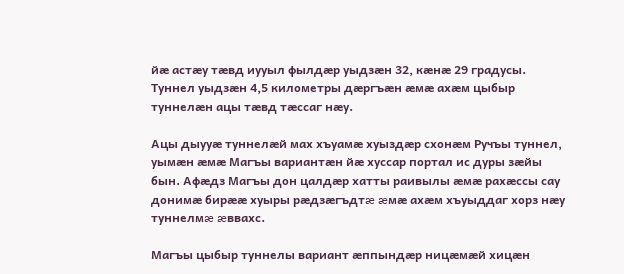йæ астæу тæвд иууыл фылдæр уыдзæн 32, кæнæ 29 градусы. Туннел уыдзæн 4,5 километры дæргъæн æмæ ахæм цыбыр туннелæн ацы тæвд тæссаг нæу.

Ацы дыууæ туннелæй мах хъуамæ хуыздæр схонæм Ручъы туннел, уымæн æмæ Магъы вариантæн йæ хуссар портал ис дуры зæйы бын. Афæдз Магъы дон цалдæр хатты раивылы æмæ рахæссы сау донимæ бирææ хуыры рæдзæгъдтæ æмæ ахæм хъуыддаг хорз нæу туннелмæ æввахс.

Магъы цыбыр туннелы вариант æппындæр ницæмæй хицæн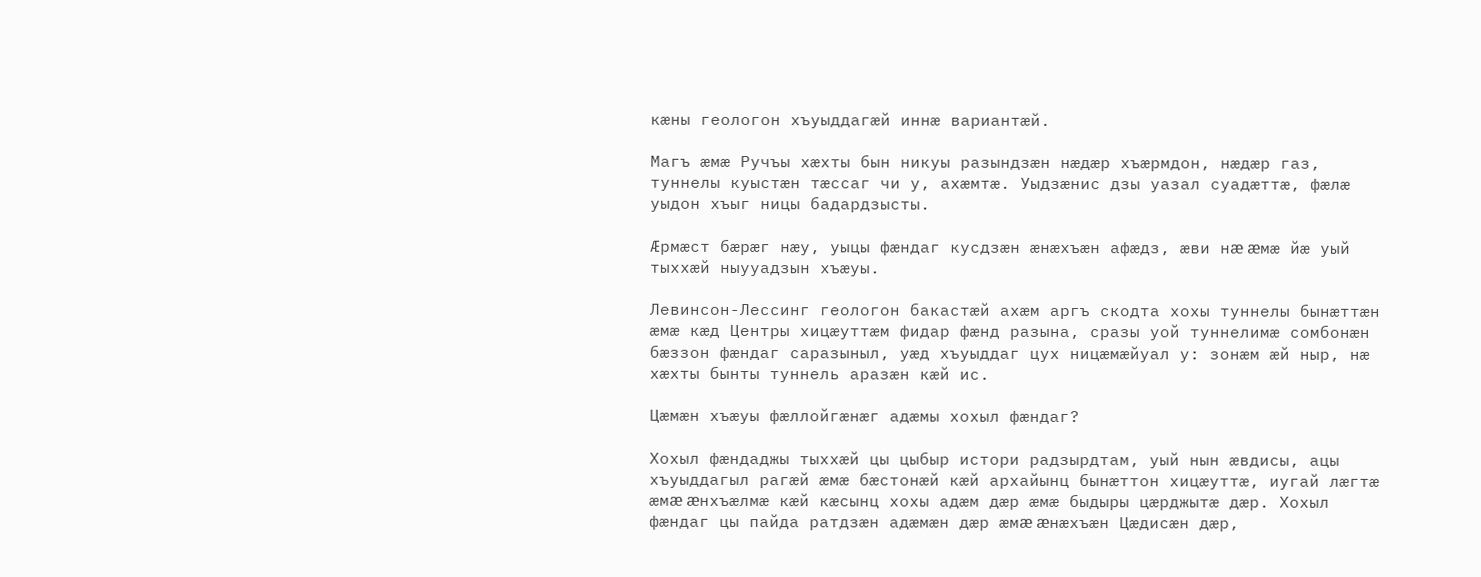кæны геологон хъуыддагæй иннæ вариантæй.

Магъ æмæ Ручъы хæхты бын никуы разындзæн нæдæр хъæрмдон, нæдæр газ, туннелы куыстæн тæссаг чи у, ахæмтæ. Уыдзæнис дзы уазал суадæттæ, фæлæ уыдон хъыг ницы бадардзысты.

Æрмæст бæрæг нæу, уыцы фæндаг кусдзæн æнæхъæн афæдз, æви нæ æмæ йæ уый тыххæй ныууадзын хъæуы.

Левинсон-Лессинг геологон бакастæй ахæм аргъ скодта хохы туннелы бынæттæн æмæ кæд Центры хицæуттæм фидар фæнд разына, сразы уой туннелимæ сомбонæн бæззон фæндаг саразыныл, уæд хъуыддаг цух ницæмæйуал у: зонæм æй ныр, нæ хæхты бынты туннель аразæн кæй ис.

Цæмæн хъæуы фæллойгæнæг адæмы хохыл фæндаг?

Хохыл фæндаджы тыххæй цы цыбыр истори радзырдтам, уый нын æвдисы, ацы хъуыддагыл рагæй æмæ бæстонæй кæй архайынц бынæттон хицæуттæ, иугай лæгтæ æмæ æнхъæлмæ кæй кæсынц хохы адæм дæр æмæ быдыры цæрджытæ дæр. Хохыл фæндаг цы пайда ратдзæн адæмæн дæр æмæ æнæхъæн Цæдисæн дæр,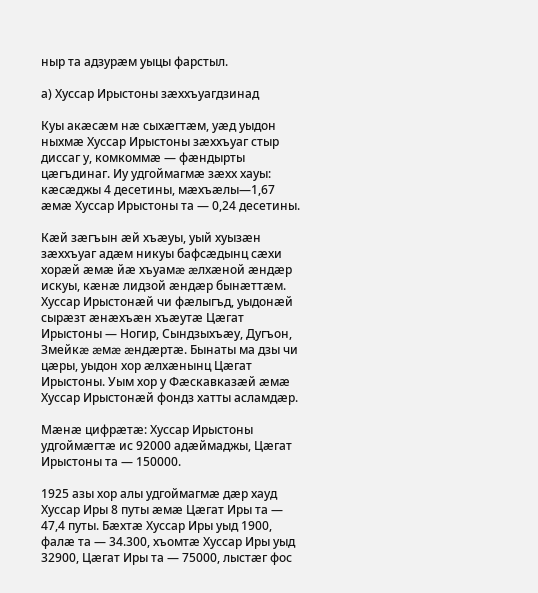ныр та адзурæм уыцы фарстыл.

а) Хуссар Ирыстоны зæххъуагдзинад

Куы акæсæм нæ сыхæгтæм, уæд уыдон ныхмæ Хуссар Ирыстоны зæххъуаг стыр диссаг у, комкоммæ — фæндырты цæгъдинаг. Иу удгоймагмæ зæхх хауы: кæсæджы 4 десетины, мæхъæлы—1,67 æмæ Хуссар Ирыстоны та — 0,24 десетины.

Кæй зæгъын æй хъæуы, уый хуызæн зæххъуаг адæм никуы бафсæдынц сæхи хорæй æмæ йæ хъуамæ æлхæной æндæр искуы, кæнæ лидзой æндæр бынæттæм. Хуссар Ирыстонæй чи фæлыгъд, уыдонæй сырæзт æнæхъæн хъæутæ Цæгат Ирыстоны — Ногир, Сындзыхъæу, Дугъон, Змейкæ æмæ æндæртæ. Бынаты ма дзы чи цæры, уыдон хор æлхæнынц Цæгат Ирыстоны. Уым хор у Фæскавказæй æмæ Хуссар Ирыстонæй фондз хатты асламдæр.

Мæнæ цифрæтæ: Хуссар Ирыстоны удгоймæгтæ ис 92000 адæймаджы, Цæгат Ирыстоны та — 150000.

1925 азы хор алы удгоймагмæ дæр хауд Хуссар Иры 8 путы æмæ Цæгат Иры та — 47,4 путы. Бæхтæ Хуссар Иры уыд 1900, фалæ та — 34.300, хъомтæ Хуссар Иры уыд 32900, Цæгат Иры та — 75000, лыстæг фос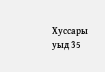Хуссары уыд 35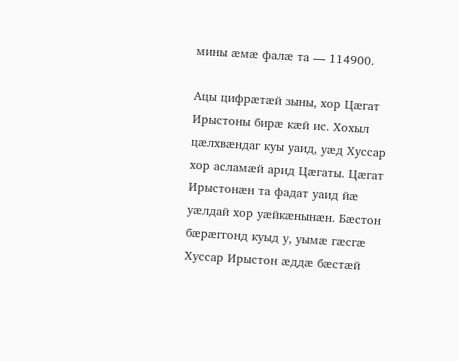мины æмæ фалæ та — 114900.

Ацы цифрæтæй зыны, хор Цæгат Ирыстоны бирæ кæй ис. Хохыл цæлхвæндаг куы уаид, уæд Хуссар хор асламæй арид Цæгаты. Цæгат Ирыстонæн та фадат уаид йæ уæлдай хор уæйкæнынæн. Бæстон бæрæггонд куыд у, уымæ гæсгæ Хуссар Ирыстон æддæ бæстæй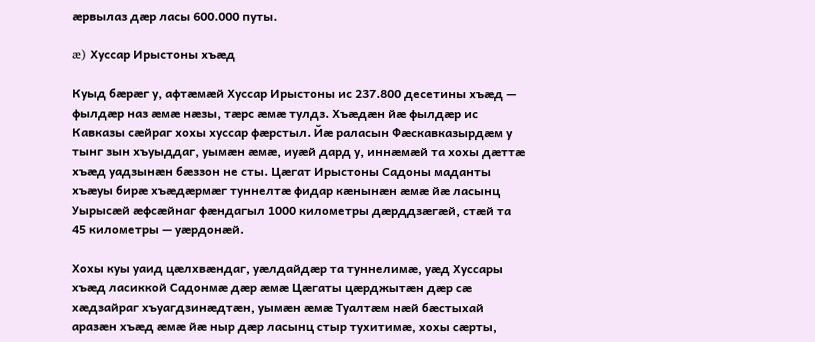æрвылаз дæр ласы 600.000 путы.

æ) Хуссар Ирыстоны хъæд

Куыд бæрæг у, афтæмæй Хуссар Ирыстоны ис 237.800 десетины хъæд — фылдæр наз æмæ нæзы, тæрс æмæ тулдз. Хъæдæн йæ фылдæр ис Кавказы сæйраг хохы хуссар фæрстыл. Йæ раласын Фæскавказырдæм у тынг зын хъуыддаг, уымæн æмæ, иуæй дард у, иннæмæй та хохы дæттæ хъæд уадзынæн бæззон не сты. Цæгат Ирыстоны Садоны маданты хъæуы бирæ хъæдæрмæг туннелтæ фидар кæнынæн æмæ йæ ласынц Уырысæй æфсæйнаг фæндагыл 1000 километры дæрддзæгæй, стæй та 45 километры — уæрдонæй.

Хохы куы уаид цæлхвæндаг, уæлдайдæр та туннелимæ, уæд Хуссары хъæд ласиккой Садонмæ дæр æмæ Цæгаты цæрджытæн дæр сæ хæдзайраг хъуагдзинæдтæн, уымæн æмæ Туалтæм нæй бæстыхай аразæн хъæд æмæ йæ ныр дæр ласынц стыр тухитимæ, хохы сæрты,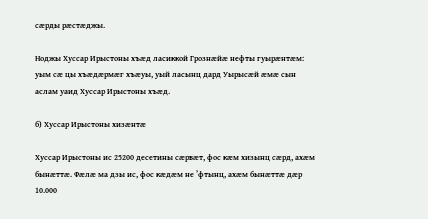сæрды рæстæджы.

Ноджы Хуссар Ирыстоны хъæд ласиккой Грознæйæ нефты гуырæнтæм: уым сæ цы хъæдæрмæг хъæуы, уый ласынц дард Уырысæй æмæ сын аслам уаид Хуссар Ирыстоны хъæд.

б) Хуссар Ирыстоны хизæнтæ

Хуссар Ирыстоны ис 25200 десетины сæрвæт, фос кæм хизынц сæрд, ахæм бынæттæ. Фæлæ ма дзы ис, фос кæдæм не ’фтынц, ахæм бынæттæ дæр 10.000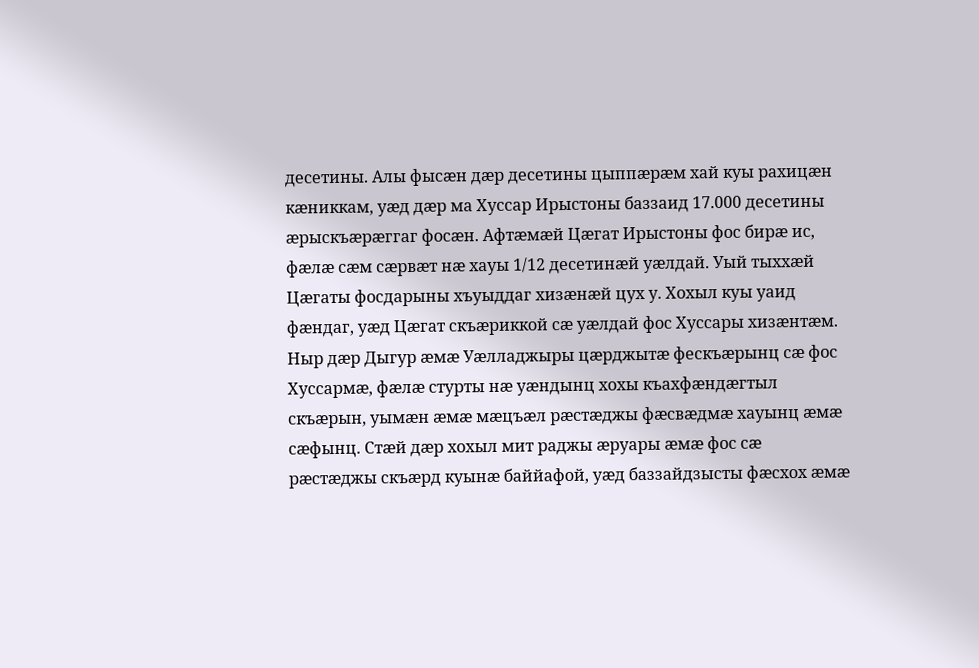десетины. Алы фысæн дæр десетины цыппæрæм хай куы рахицæн кæниккам, уæд дæр ма Хуссар Ирыстоны баззаид 17.000 десетины æрыскъæрæггаг фосæн. Афтæмæй Цæгат Ирыстоны фос бирæ ис, фæлæ сæм сæрвæт нæ хауы 1/12 десетинæй уæлдай. Уый тыххæй Цæгаты фосдарыны хъуыддаг хизæнæй цух у. Хохыл куы уаид фæндаг, уæд Цæгат скъæриккой сæ уæлдай фос Хуссары хизæнтæм. Ныр дæр Дыгур æмæ Уæлладжыры цæрджытæ фескъæрынц сæ фос Хуссармæ, фæлæ стурты нæ уæндынц хохы къахфæндæгтыл скъæрын, уымæн æмæ мæцъæл рæстæджы фæсвæдмæ хауынц æмæ сæфынц. Стæй дæр хохыл мит раджы æруары æмæ фос сæ рæстæджы скъæрд куынæ баййафой, уæд баззайдзысты фæсхох æмæ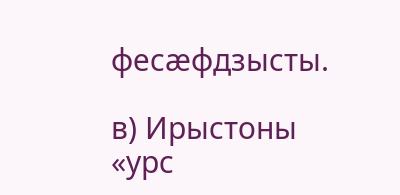фесæфдзысты.

в) Ирыстоны «урс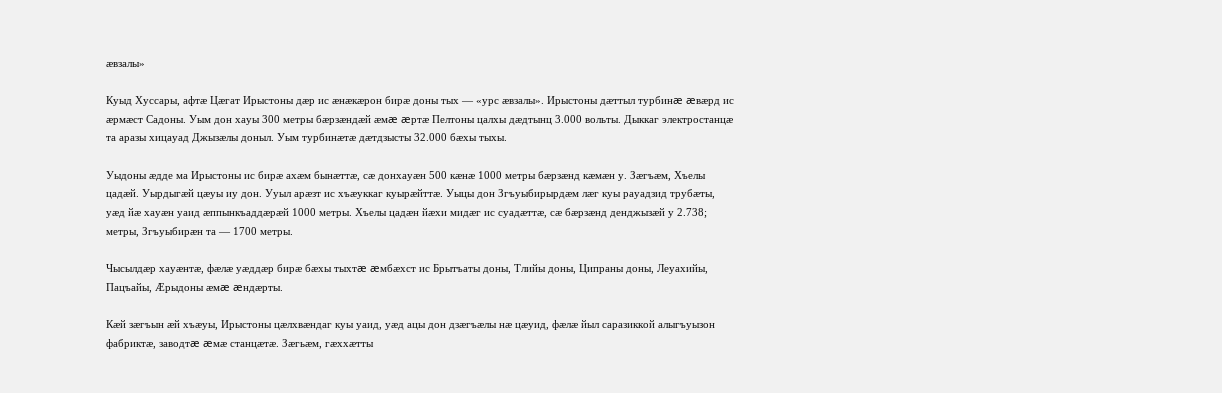æвзалы»

Куыд Хуссары, афтæ Цæгат Ирыстоны дæр ис æнæкæрон бирæ доны тых — «урс æвзалы». Ирыстоны дæттыл турбинæ æвæрд ис æрмæст Садоны. Уым дон хауы 300 метры бæрзæндæй æмæ æртæ Пелтоны цалхы дæдтынц 3.000 вольты. Дыккаг электростанцæ та аразы хицауад Джызæлы доныл. Уым турбинæтæ дæтдзысты 32.000 бæхы тыхы.

Уыдоны æдде ма Ирыстоны ис бирæ ахæм бынæттæ, сæ донхауæн 500 кæнæ 1000 метры бæрзæнд кæмæн у. Зæгъæм, Хъелы цадæй. Уырдыгæй цæуы иу дон. Ууыл арæзт ис хъæуккаг куырæйттæ. Уыцы дон Згъуыбирырдæм лæг куы рауадзид трубæты, уæд йæ хауæн уаид æппынкъаддæрæй 1000 метры. Хъелы цадæн йæхи мидæг ис суадæттæ, сæ бæрзæнд денджызæй у 2.738; метры, Згъуыбирæн та — 1700 метры.

Чысылдæр хауæнтæ, фæлæ уæддæр бирæ бæхы тыхтæ æмбæхст ис Брытъаты доны, Тлийы доны, Ципраны доны, Леуахийы, Пацъайы, Æрыдоны æмæ æндæрты.

Кæй зæгъын æй хъæуы, Ирыстоны цæлхвæндаг куы уаид, уæд ацы дон дзæгъæлы нæ цæуид, фæлæ йыл саразиккой алыгъуызон фабриктæ, заводтæ æмæ станцæтæ. Зæгьæм, гæххæтты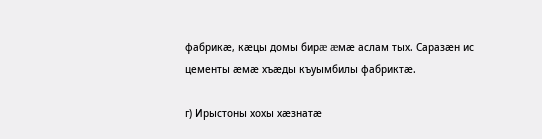фабрикæ, кæцы домы бирæ æмæ аслам тых. Саразæн ис цементы æмæ хъæды къуымбилы фабриктæ.

г) Ирыстоны хохы хæзнатæ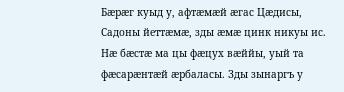Бæрæг куыд у, афтæмæй æгас Цæдисы, Садоны йеттæмæ, зды æмæ цинк никуы ис. Нæ бæстæ ма цы фæцух вæййы, уый та фæсарæнтæй æрбаласы. Зды зынаргъ у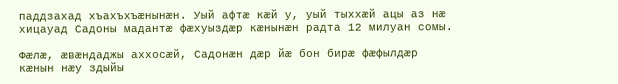паддзахад хъахъхъæнынæн. Уый афтæ кæй у, уый тыххæй ацы аз нæ хицауад Садоны мадантæ фæхуыздæр кæнынæн радта 12 милуан сомы.

Фæлæ, æвæндаджы аххосæй, Садонæн дæр йæ бон бирæ фæфылдæр кæнын нæу здыйы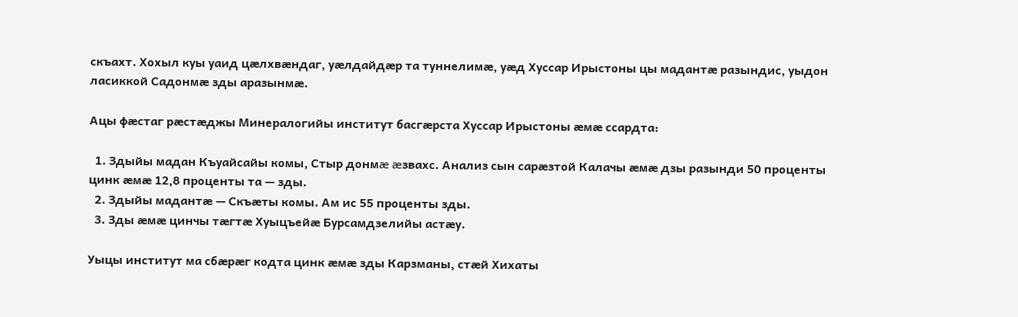скъахт. Хохыл куы уаид цæлхвæндаг, уæлдайдæр та туннелимæ, уæд Хуссар Ирыстоны цы мадантæ разындис, уыдон ласиккой Садонмæ зды аразынмæ.

Ацы фæстаг рæстæджы Минералогийы институт басгæрста Хуссар Ирыстоны æмæ ссардта:

  1. Здыйы мадан Къуайсайы комы, Стыр донмæ æзвахс. Анализ сын сарæзтой Калачы æмæ дзы разынди 50 проценты цинк æмæ 12,8 проценты та — зды.
  2. Здыйы мадантæ — Скъæты комы. Ам ис 55 проценты зды.
  3. Зды æмæ цинчы тæгтæ Хуыцъейæ Бурсамдзелийы астæу.

Уыцы институт ма сбæрæг кодта цинк æмæ зды Карзманы, стæй Хихаты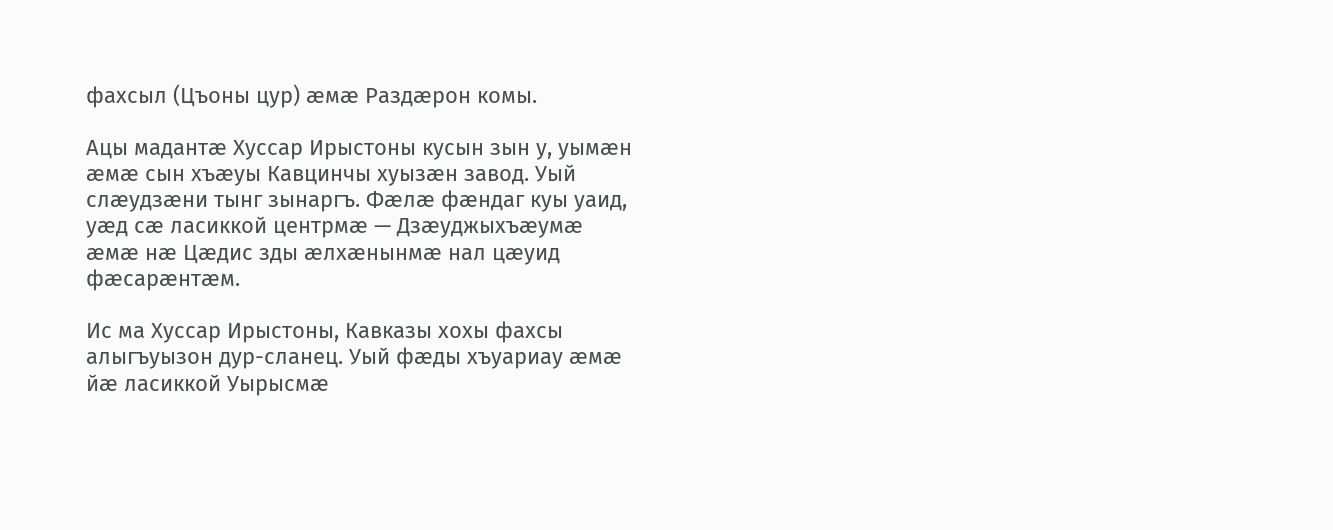фахсыл (Цъоны цур) æмæ Раздæрон комы.

Ацы мадантæ Хуссар Ирыстоны кусын зын у, уымæн æмæ сын хъæуы Кавцинчы хуызæн завод. Уый слæудзæни тынг зынаргъ. Фæлæ фæндаг куы уаид, уæд сæ ласиккой центрмæ — Дзæуджыхъæумæ æмæ нæ Цæдис зды æлхæнынмæ нал цæуид фæсарæнтæм.

Ис ма Хуссар Ирыстоны, Кавказы хохы фахсы алыгъуызон дур-сланец. Уый фæды хъуариау æмæ йæ ласиккой Уырысмæ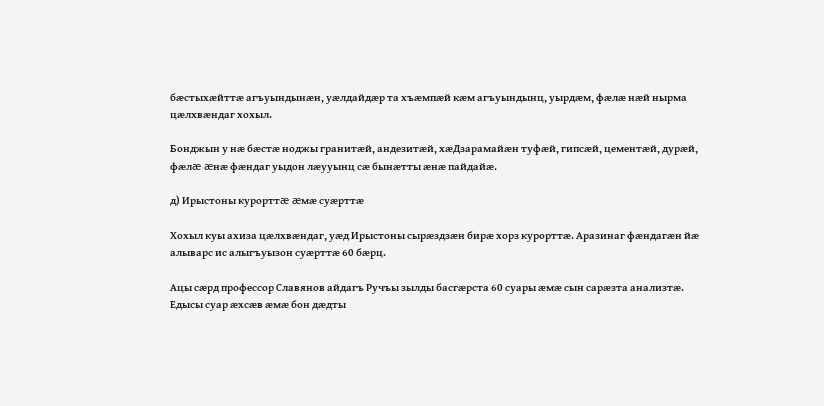бæстыхæйттæ агъуындынæн, уæлдайдæр та хъæмпæй кæм агъуындынц, уырдæм, фæлæ нæй нырма цæлхвæндаг хохыл.

Бонджын у нæ бæстæ ноджы гранитæй, андезитæй, хæДзарамайæн туфæй, гипсæй, цементæй, дурæй, фæлæ æнæ фæндаг уыдон лæууынц сæ бынæтты æнæ пайдайæ.

д) Ирыстоны курорттæ æмæ суæрттæ

Хохыл куы ахиза цæлхвæндаг, уæд Ирыстоны сырæздзæн бирæ хорз курорттæ. Аразинаг фæндагæн йæ алыварс ис алыгъуызон суæрттæ 60 бæрц.

Ацы сæрд профессор Славянов айдагъ Ручъы зылды басгæрста 60 суары æмæ сын сарæзта анализтæ. Едысы суар æхсæв æмæ бон дæдты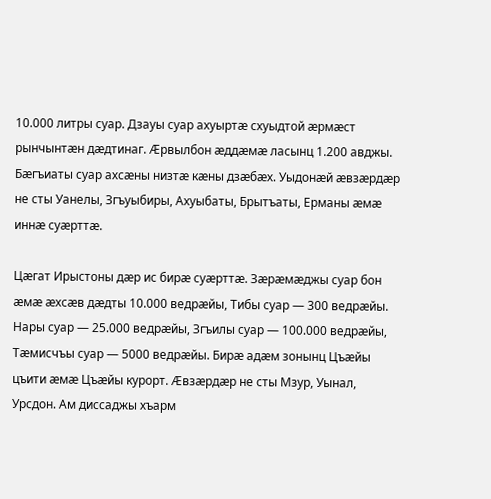10.000 литры суар. Дзауы суар ахуыртæ схуыдтой æрмæст рынчынтæн дæдтинаг. Æрвылбон æддæмæ ласынц 1.200 авджы. Бæгъиаты суар ахсæны низтæ кæны дзæбæх. Уыдонæй æвзæрдæр не сты Уанелы, Згъуыбиры, Ахуыбаты, Брытъаты, Ерманы æмæ иннæ суæрттæ.

Цæгат Ирыстоны дæр ис бирæ суæрттæ. Зæрæмæджы суар бон æмæ æхсæв дæдты 10.000 ведрæйы, Тибы суар — 300 ведрæйы. Нары суар — 25.000 ведрæйы, Згъилы суар — 100.000 ведрæйы, Тæмисчъы суар — 5000 ведрæйы. Бирæ адæм зонынц Цъæйы цъити æмæ Цъæйы курорт. Æвзæрдæр не сты Мзур, Уынал, Урсдон. Ам диссаджы хъарм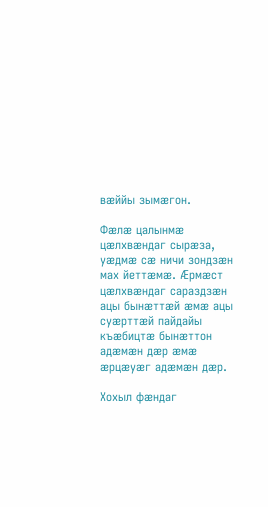вæййы зымæгон.

Фæлæ цалынмæ цæлхвæндаг сырæза, уæдмæ сæ ничи зондзæн мах йеттæмæ. Æрмæст цæлхвæндаг сараздзæн ацы бынæттæй æмæ ацы суæрттæй пайдайы къæбицтæ бынæттон адæмæн дæр æмæ æрцæуæг адæмæн дæр.

Хохыл фæндаг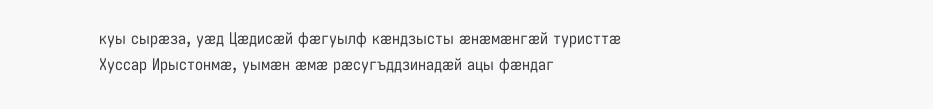куы сырæза, уæд Цæдисæй фæгуылф кæндзысты æнæмæнгæй туристтæ Хуссар Ирыстонмæ, уымæн æмæ рæсугъддзинадæй ацы фæндаг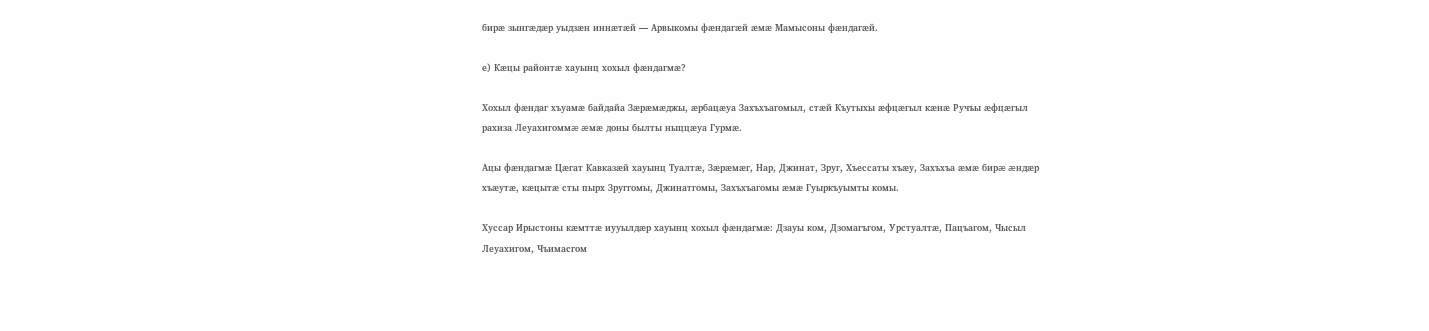бирæ зынгæдæр уыдзæн иннæтæй — Арвыкомы фæндагæй æмæ Мамысоны фæндагæй.

е) Кæцы районтæ хауынц хохыл фæндагмæ?

Хохыл фæндаг хъуамæ байдайа Зæрæмæджы, æрбацæуа Захъхъагомыл, стæй Къутыхы æфцæгыл кæнæ Ручъы æфцæгыл рахиза Леуахигоммæ æмæ доны былты ныццæуа Гурмæ.

Ацы фæндагмæ Цæгат Кавказæй хауынц Туалтæ, Зæрæмæг, Нар, Джинат, Зруг, Хъессаты хъæу, Захъхъа æмæ бирæ æндæр хъæутæ, кæцытæ сты пырх Зруггомы, Джинатгомы, Захъхъагомы æмæ Гуыркъуымты комы.

Хуссар Ирыстоны кæмттæ иууылдæр хауынц хохыл фæндагмæ: Дзауы ком, Дзомагъгом, Урстуалтæ, Пацъагом, Чысыл Леуахигом, Чъимасгом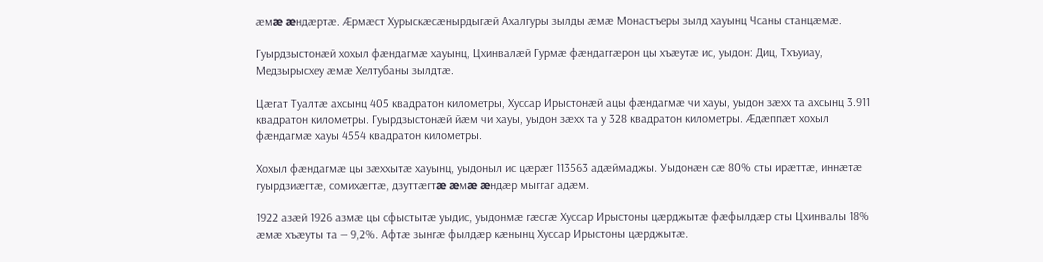æмæ æндæртæ. Æрмæст Хурыскæсæнырдыгæй Ахалгуры зылды æмæ Монастъеры зылд хауынц Чсаны станцæмæ.

Гуырдзыстонæй хохыл фæндагмæ хауынц, Цхинвалæй Гурмæ фæндаггæрон цы хъæутæ ис, уыдон: Диц, Тхъуиау, Медзырысхеу æмæ Хелтубаны зылдтæ.

Цæгат Туалтæ ахсынц 405 квадратон километры, Хуссар Ирыстонæй ацы фæндагмæ чи хауы, уыдон зæхх та ахсынц 3.911 квадратон километры. Гуырдзыстонæй йæм чи хауы, уыдон зæхх та у 328 квадратон километры. Æдæппæт хохыл фæндагмæ хауы 4554 квадратон километры.

Хохыл фæндагмæ цы зæххытæ хауынц, уыдоныл ис цæрæг 113563 адæймаджы. Уыдонæн сæ 80% сты ирæттæ, иннæтæ гуырдзиæгтæ, сомихæгтæ, дзуттæгтæ æмæ æндæр мыггаг адæм.

1922 азæй 1926 азмæ цы сфыстытæ уыдис, уыдонмæ гæсгæ Хуссар Ирыстоны цæрджытæ фæфылдæр сты Цхинвалы 18% æмæ хъæуты та — 9,2%. Афтæ зынгæ фылдæр кæнынц Хуссар Ирыстоны цæрджытæ.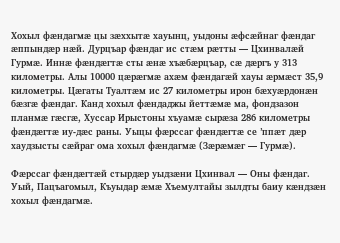Хохыл фæндагмæ цы зæххытæ хауынц, уыдоны æфсæйнаг фæндаг æппындæр нæй. Дурцъар фæндаг ис стæм рæтты — Цхинвалæй Гурмæ. Иннæ фæндæгтæ сты æнæ хъæбæрцъар, сæ дæргъ у 313 километры. Алы 10000 цæрæгмæ ахæм фæндагæй хауы æрмæст 35,9 километры. Цæгаты Туалтæм ис 27 километры ирон бæхуæрдонæн бæзгæ фæндаг. Канд хохыл фæндаджы йеттæмæ ма, фондзазон планмæ гæсгæ, Хуссар Ирыстоны хъуамæ сырæза 286 километры фæндæгтæ иу-дæс раны. Уыцы фæрссаг фæндæгтæ се ’ппæт дæр хаудзысты сæйраг ома хохыл фæндагмæ (Зæрæмæг — Гурмæ).

Фæрссаг фæндæгтæй стырдæр уыдзæни Цхинвал — Оны фæндаг. Уый, Пацъагомыл, Къуыдар æмæ Хъемултайы зылдты баиу кæндзæн хохыл фæндагмæ.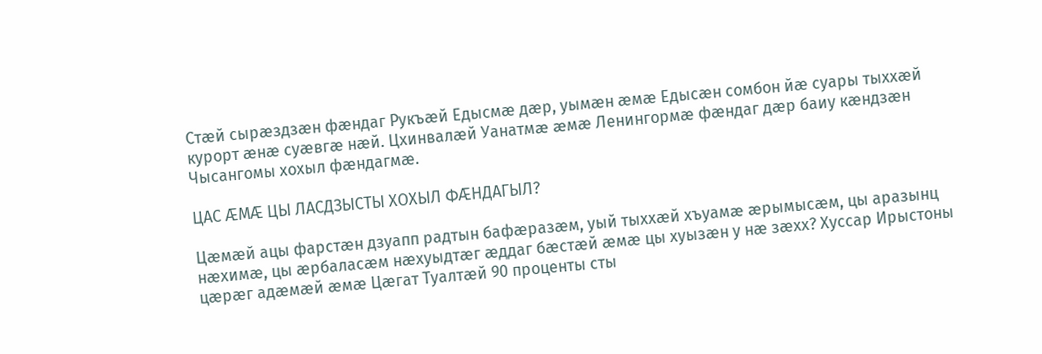Стæй сырæздзæн фæндаг Рукъæй Едысмæ дæр, уымæн æмæ Едысæн сомбон йæ суары тыххæй курорт æнæ суæвгæ нæй. Цхинвалæй Уанатмæ æмæ Ленингормæ фæндаг дæр баиу кæндзæн Чысангомы хохыл фæндагмæ.

ЦАС ÆМÆ ЦЫ ЛАСДЗЫСТЫ ХОХЫЛ ФÆНДАГЫЛ?

Цæмæй ацы фарстæн дзуапп радтын бафæразæм, уый тыххæй хъуамæ æрымысæм, цы аразынц нæхимæ, цы æрбаласæм нæхуыдтæг æддаг бæстæй æмæ цы хуызæн у нæ зæхх? Хуссар Ирыстоны цæрæг адæмæй æмæ Цæгат Туалтæй 90 проценты сты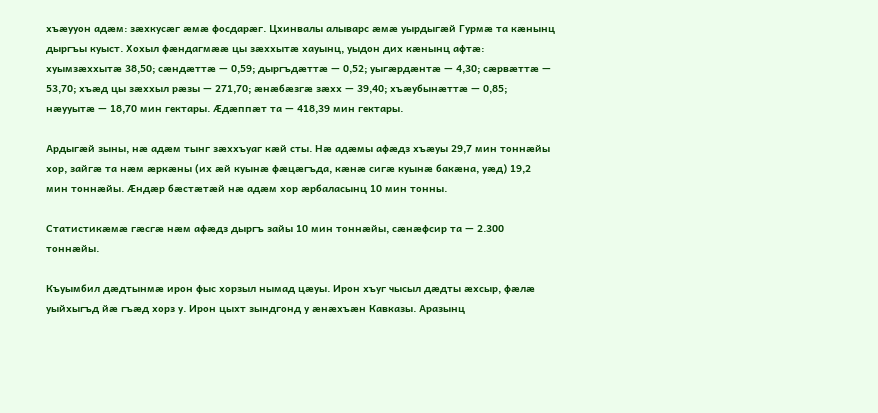хъæууон адæм: зæхкусæг æмæ фосдарæг. Цхинвалы алыварс æмæ уырдыгæй Гурмæ та кæнынц дыргъы куыст. Хохыл фæндагмææ цы зæххытæ хауынц, уыдон дих кæнынц афтæ: хуымзæххытæ 38,50; сæндæттæ — 0,59; дыргъдæттæ — 0,52; уыгæрдæнтæ — 4,30; сæрвæттæ — 53,70; хъæд цы зæххыл рæзы — 271,70; æнæбæзгæ зæхх — 39,40; хъæубынæттæ — 0,85; нæууытæ — 18,70 мин гектары. Æдæппæт та — 418,39 мин гектары.

Ардыгæй зыны, нæ адæм тынг зæххъуаг кæй сты. Нæ адæмы афæдз хъæуы 29,7 мин тоннæйы хор, зайгæ та нæм æркæны (их æй куынæ фæцæгъда, кæнæ сигæ куынæ бакæна, уæд) 19,2 мин тоннæйы. Æндæр бæстæтæй нæ адæм хор æрбаласынц 10 мин тонны.

Статистикæмæ гæсгæ нæм афæдз дыргъ зайы 10 мин тоннæйы, сæнæфсир та — 2.300 тоннæйы.

Къуымбил дæдтынмæ ирон фыс хорзыл нымад цæуы. Ирон хъуг чысыл дæдты æхсыр, фæлæ уыйхыгъд йæ гъæд хорз у. Ирон цыхт зындгонд у æнæхъæн Кавказы. Аразынц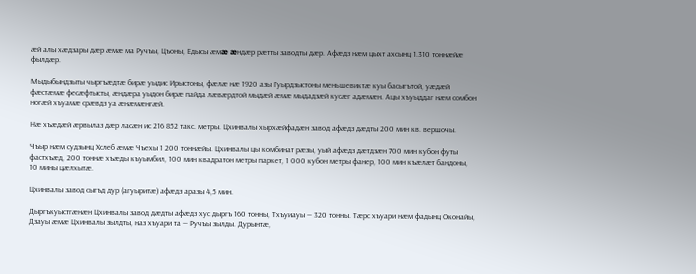æй алы хæдзары дæр æмæ ма Ручъы, Цъоны, Едысы æмæ æндæр рæтты заводты дæр. Афæдз нæм цыхт ахсынц 1.310 тоннæйæ фылдæр.

Мыдыбындзыты чыргъæдтæ бирæ уыдис Ирыстоны, фæлæ нæ 1920 азы Гуырдзыстоны меньшевиктæ куы басыгътой, уæдæй фæстæмæ фесæфтысты, æндæра уыдон бирæ пайда лæвæрдтой мыдæй æмæ мыдадзæй кусæг адæмæн. Ацы хъуыддаг нæм сомбон ногæй хъуамæ срæвдз уа æнæмæнгæй.

Нæ хъæдæй æрвылаз дæр ласæн ис 216 852 такс. метры. Цхинвалы хырхæйфадæн завод афæдз дæдты 200 мин кв. вершочы.

Чъыр нæм судзынц Хслеб æмæ Чъехы 1 200 тоннæйы. Цхинвалы цы комбинат рæзы, уый афæдз дæтдзæн 700 мин кубон футы фастхъæд, 200 тоннæ хъæды къуымбил, 100 мин квадратон метры паркет, 1 000 кубон метры фанер, 100 мин къæлæт бандоны, 10 мины цæлхытæ.

Цхинвалы завод сыгъд дур (агуыритæ) афæдз аразы 4,5 мин.

Дыргъкуыстгæнæн Цхинвалы завод дæдты афæдз хус дыргъ 160 тонны, Тхъуиауы — 320 тонны. Тæрс хъуари нæм фадынц Оконайы, Дзауы æмæ Цхинвалы зылдты, наз хъуари та — Ручъы зылды. Дурынтæ,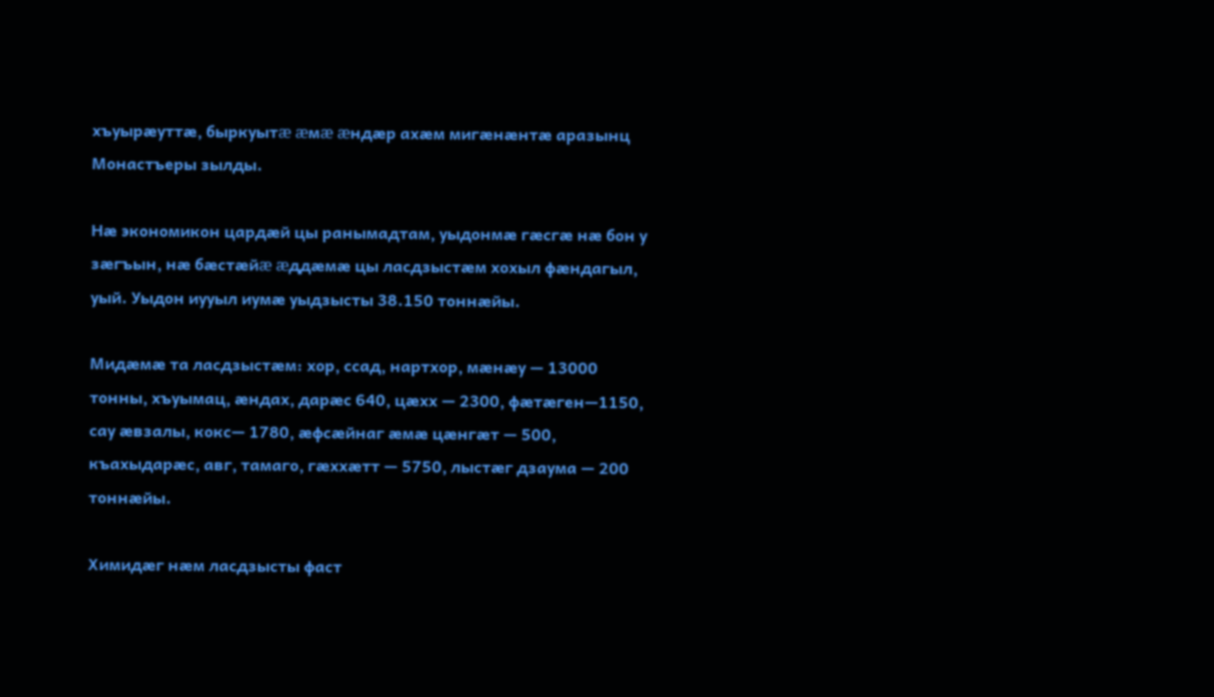хъуырæуттæ, быркуытæ æмæ æндæр ахæм мигæнæнтæ аразынц Монастъеры зылды.

Нæ экономикон цардæй цы ранымадтам, уыдонмæ гæсгæ нæ бон у зæгъын, нæ бæстæйæ æддæмæ цы ласдзыстæм хохыл фæндагыл, уый. Уыдон иууыл иумæ уыдзысты 38.150 тоннæйы.

Мидæмæ та ласдзыстæм: хор, ссад, нартхор, мæнæу — 13000 тонны, хъуымац, æндах, дарæс 640, цæхх — 2300, фæтæген—1150, сау æвзалы, кокс— 1780, æфсæйнаг æмæ цæнгæт — 500, къахыдарæс, авг, тамаго, гæххæтт — 5750, лыстæг дзаума — 200 тоннæйы.

Химидæг нæм ласдзысты фаст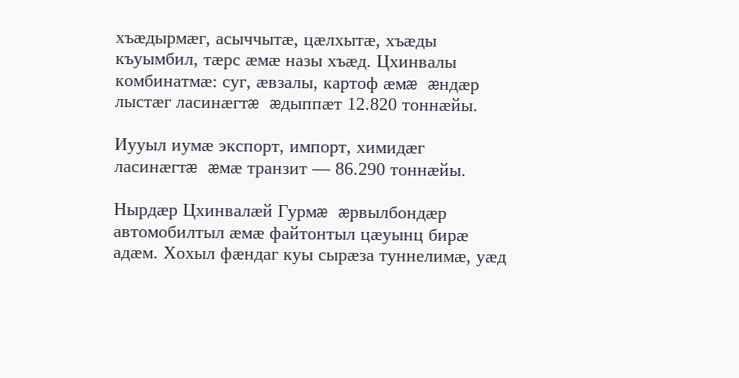хъæдырмæг, асыччытæ, цæлхытæ, хъæды къуымбил, тæрс æмæ назы хъæд. Цхинвалы комбинатмæ: суг, æвзалы, картоф æмæ æндæр лыстæг ласинæгтæ æдыппæт 12.820 тоннæйы.

Иууыл иумæ экспорт, импорт, химидæг ласинæгтæ æмæ транзит — 86.290 тоннæйы.

Нырдæр Цхинвалæй Гурмæ æрвылбондæр автомобилтыл æмæ файтонтыл цæуынц бирæ адæм. Хохыл фæндаг куы сырæза туннелимæ, уæд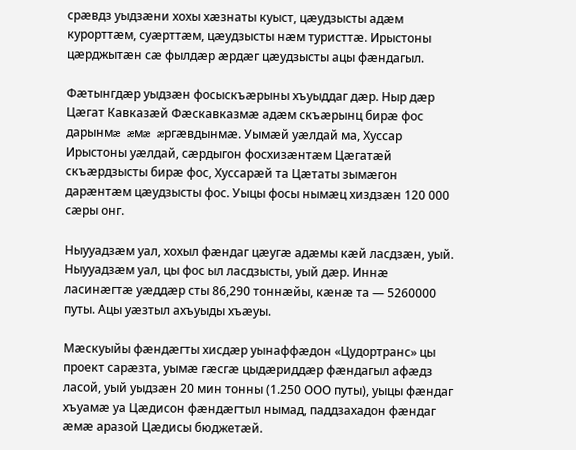срæвдз уыдзæни хохы хæзнаты куыст, цæудзысты адæм курорттæм, суæрттæм, цæудзысты нæм туристтæ. Ирыстоны цæрджытæн сæ фылдæр æрдæг цæудзысты ацы фæндагыл.

Фæтынгдæр уыдзæн фосыскъæрыны хъуыддаг дæр. Ныр дæр Цæгат Кавказæй Фæскавказмæ адæм скъæрынц бирæ фос дарынмæ æмæ æргæвдынмæ. Уымæй уæлдай ма, Хуссар Ирыстоны уæлдай, сæрдыгон фосхизæнтæм Цæгатæй скъæрдзысты бирæ фос, Хуссарæй та Цæтаты зымæгон дарæнтæм цæудзысты фос. Уыцы фосы нымæц хиздзæн 120 000 сæры онг.

Ныууадзæм уал, хохыл фæндаг цæугæ адæмы кæй ласдзæн, уый. Ныууадзæм уал, цы фос ыл ласдзысты, уый дæр. Иннæ ласинæгтæ уæддæр сты 86,290 тоннæйы, кæнæ та — 5260000 путы. Ацы уæзтыл ахъуыды хъæуы.

Мæскуыйы фæндæгты хисдæр уынаффæдон «Цудортранс» цы проект сарæзта, уымæ гæсгæ цыдæриддæр фæндагыл афæдз ласой, уый уыдзæн 20 мин тонны (1.250 ООО путы), уыцы фæндаг хъуамæ уа Цæдисон фæндæгтыл нымад, паддзахадон фæндаг æмæ аразой Цæдисы бюджетæй.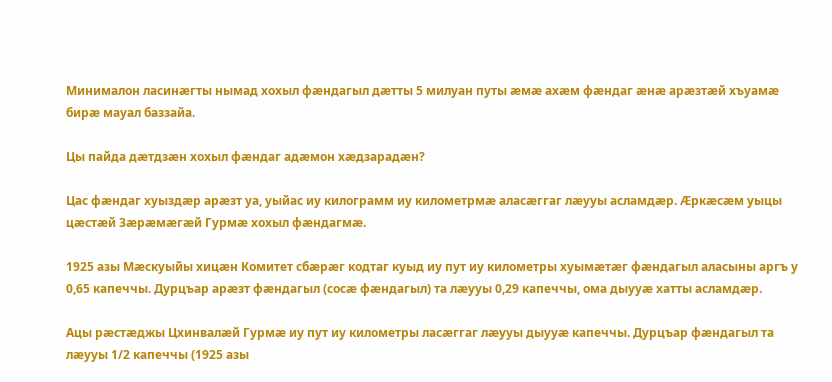Минималон ласинæгты нымад хохыл фæндагыл дæтты 5 милуан путы æмæ ахæм фæндаг æнæ арæзтæй хъуамæ бирæ мауал баззайа.

Цы пайда дæтдзæн хохыл фæндаг адæмон хæдзарадæн?

Цас фæндаг хуыздæр арæзт уа, уыйас иу килограмм иу километрмæ аласæггаг лæууы асламдæр. Æркæсæм уыцы цæстæй Зæрæмæгæй Гурмæ хохыл фæндагмæ.

1925 азы Мæскуыйы хицæн Комитет сбæрæг кодтаг куыд иу пут иу километры хуымæтæг фæндагыл аласыны аргъ у 0,65 капеччы. Дурцъар арæзт фæндагыл (сосæ фæндагыл) та лæууы 0,29 капеччы, ома дыууæ хатты асламдæр.

Ацы рæстæджы Цхинвалæй Гурмæ иу пут иу километры ласæггаг лæууы дыууæ капеччы. Дурцъар фæндагыл та лæууы 1/2 капеччы (1925 азы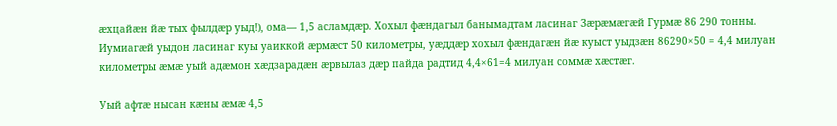æхцайæн йæ тых фылдæр уыд!), ома— 1,5 асламдæр. Хохыл фæндагыл банымадтам ласинаг Зæрæмæгæй Гурмæ 86 290 тонны. Иумиагæй уыдон ласинаг куы уаиккой æрмæст 50 километры, уæддæр хохыл фæндагæн йæ куыст уыдзæн 86290×50 = 4,4 милуан километры æмæ уый адæмон хæдзарадæн æрвылаз дæр пайда радтид 4,4×61=4 милуан соммæ хæстæг.

Уый афтæ нысан кæны æмæ 4,5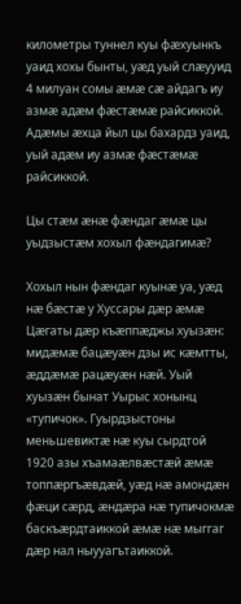километры туннел куы фæхуынкъ уаид хохы бынты, уæд уый слæууид 4 милуан сомы æмæ сæ айдагъ иу азмæ адæм фæстæмæ райсиккой. Адæмы æхца йыл цы бахардз уаид, уый адæм иу азмæ фæстæмæ райсиккой.

Цы стæм æнæ фæндаг æмæ цы уыдзыстæм хохыл фæндагимæ?

Хохыл нын фæндаг куынæ уа, уæд нæ бæстæ у Хуссары дæр æмæ Цæгаты дæр къæппæджы хуызæн: мидæмæ бацæуæн дзы ис кæмтты, æддæмæ рацæуæн нæй. Уый хуызæн бынат Уырыс хонынц «тупичок». Гуырдзыстоны меньшевиктæ нæ куы сырдтой 1920 азы хъамаæлвæстæй æмæ топпæргъæвдæй, уæд нæ амондæн фæци сæрд, æндæра нæ тупичокмæ баскъæрдтаиккой æмæ нæ мыггаг дæр нал ныууагътаиккой.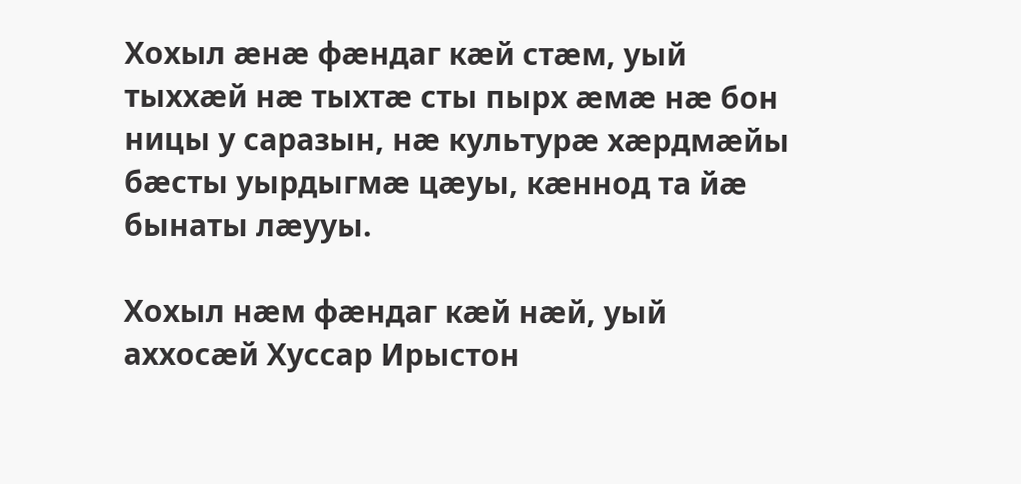Хохыл æнæ фæндаг кæй стæм, уый тыххæй нæ тыхтæ сты пырх æмæ нæ бон ницы у саразын, нæ культурæ хæрдмæйы бæсты уырдыгмæ цæуы, кæннод та йæ бынаты лæууы.

Хохыл нæм фæндаг кæй нæй, уый аххосæй Хуссар Ирыстон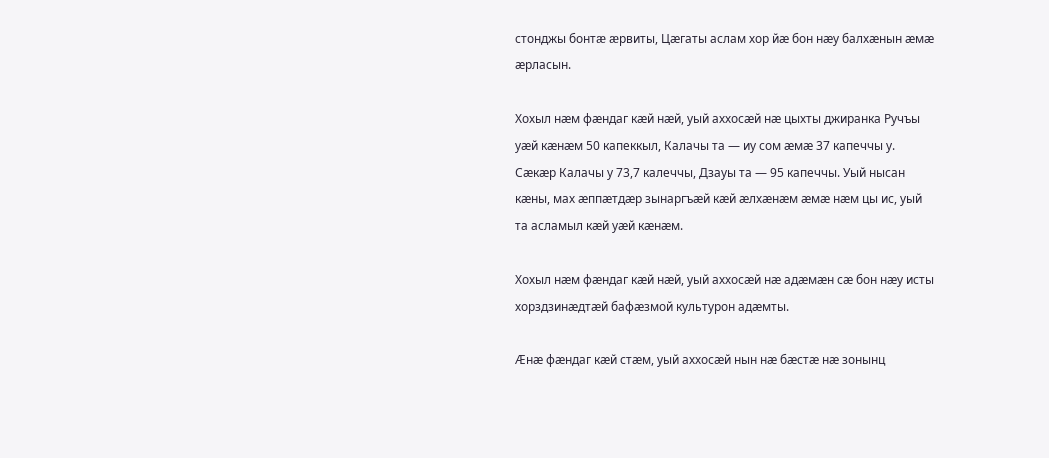стонджы бонтæ æрвиты, Цæгаты аслам хор йæ бон нæу балхæнын æмæ æрласын.

Хохыл нæм фæндаг кæй нæй, уый аххосæй нæ цыхты джиранка Ручъы уæй кæнæм 50 капеккыл, Калачы та — иу сом æмæ 37 капеччы у. Сæкæр Калачы у 73,7 калеччы, Дзауы та — 95 капеччы. Уый нысан кæны, мах æппæтдæр зынаргъæй кæй æлхæнæм æмæ нæм цы ис, уый та асламыл кæй уæй кæнæм.

Хохыл нæм фæндаг кæй нæй, уый аххосæй нæ адæмæн сæ бон нæу исты хорздзинæдтæй бафæзмой культурон адæмты.

Æнæ фæндаг кæй стæм, уый аххосæй нын нæ бæстæ нæ зонынц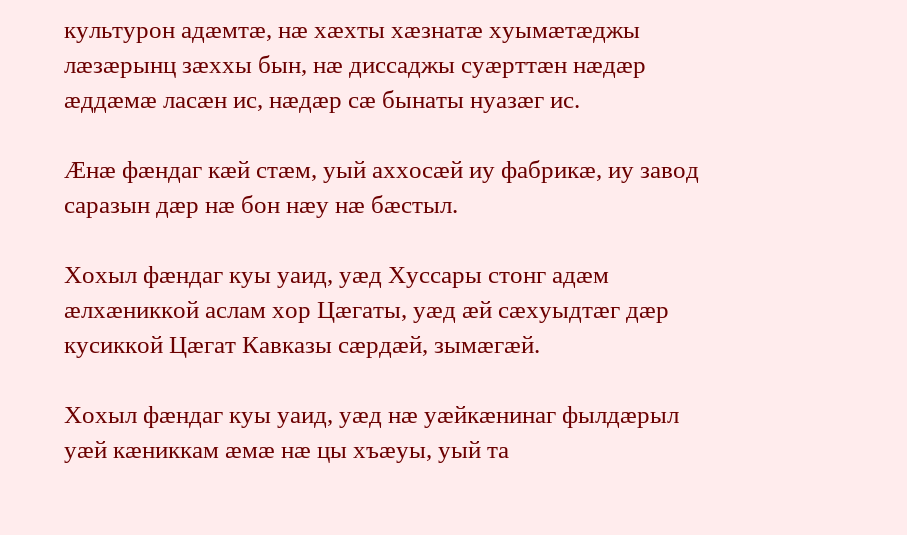культурон адæмтæ, нæ хæхты хæзнатæ хуымæтæджы лæзæрынц зæххы бын, нæ диссаджы суæрттæн нæдæр æддæмæ ласæн ис, нæдæр сæ бынаты нуазæг ис.

Æнæ фæндаг кæй стæм, уый аххосæй иу фабрикæ, иу завод саразын дæр нæ бон нæу нæ бæстыл.

Хохыл фæндаг куы уаид, уæд Хуссары стонг адæм æлхæниккой аслам хор Цæгаты, уæд æй сæхуыдтæг дæр кусиккой Цæгат Кавказы сæрдæй, зымæгæй.

Хохыл фæндаг куы уаид, уæд нæ уæйкæнинаг фылдæрыл уæй кæниккам æмæ нæ цы хъæуы, уый та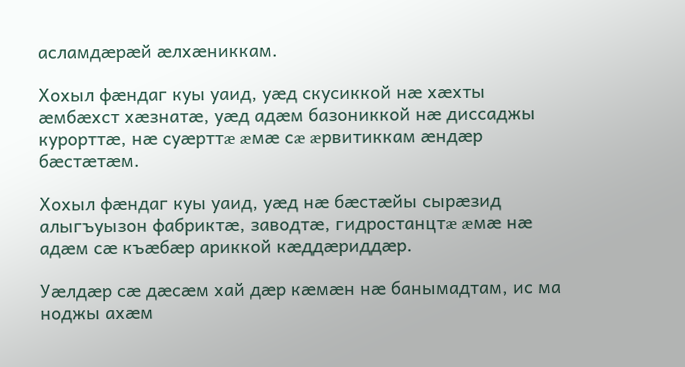асламдæрæй æлхæниккам.

Хохыл фæндаг куы уаид, уæд скусиккой нæ хæхты æмбæхст хæзнатæ, уæд адæм базониккой нæ диссаджы курорттæ, нæ суæрттæ æмæ сæ æрвитиккам æндæр бæстæтæм.

Хохыл фæндаг куы уаид, уæд нæ бæстæйы сырæзид алыгъуызон фабриктæ, заводтæ, гидростанцтæ æмæ нæ адæм сæ къæбæр ариккой кæддæриддæр.

Уæлдæр сæ дæсæм хай дæр кæмæн нæ банымадтам, ис ма ноджы ахæм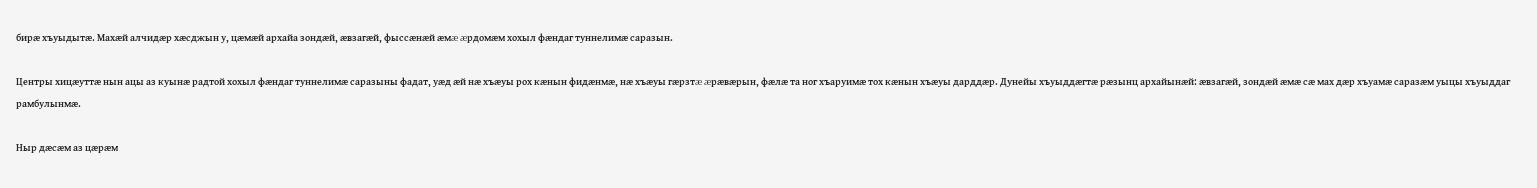бирæ хъуыдытæ. Махæй алчидæр хæсджын у, цæмæй архайа зондæй, æвзагæй, фыссæнæй æмæ æрдомæм хохыл фæндаг туннелимæ саразын.

Центры хицæуттæ нын ацы аз куынæ радтой хохыл фæндаг туннелимæ саразыны фадат, уæд æй нæ хъæуы рох кæнын фидæнмæ, нæ хъæуы гæрзтæ æрæвæрын, фæлæ та ног хъаруимæ тох кæнын хъæуы дарддæр. Дунейы хъуыддæгтæ рæзынц архайынæй: æвзагæй, зондæй æмæ сæ мах дæр хъуамæ саразæм уыцы хъуыддаг рамбулынмæ.

Ныр дæсæм аз цæрæм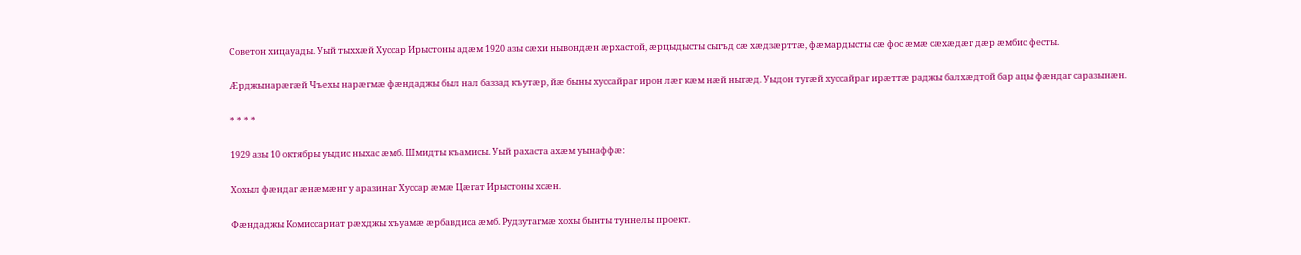Советон хицауады. Уый тыххæй Хуссар Ирыстоны адæм 1920 азы сæхи нывондæн æрхастой, æрцыдысты сыгъд сæ хæдзæрттæ, фæмардысты сæ фос æмæ сæхæдæг дæр æмбис фесты.

Æрджынарæгæй Чъехы нарæгмæ фæндаджы был нал баззад къутæр, йæ быны хуссайраг ирон лæг кæм нæй ныгæд. Уыдон тугæй хуссайраг ирæттæ раджы балхæдтой бар ацы фæндаг саразынæн.

* * * *

1929 азы 10 октябры уыдис ныхас æмб. Шмидты къамисы. Уый рахаста ахæм уынаффæ:

Хохыл фæндаг æнæмæнг у аразинаг Хуссар æмæ Цæгат Ирыстоны хсæн.

Фæндаджы Комиссариат рæхджы хъуамæ æрбавдиса æмб. Рудзутагмæ хохы бынты туннелы проект.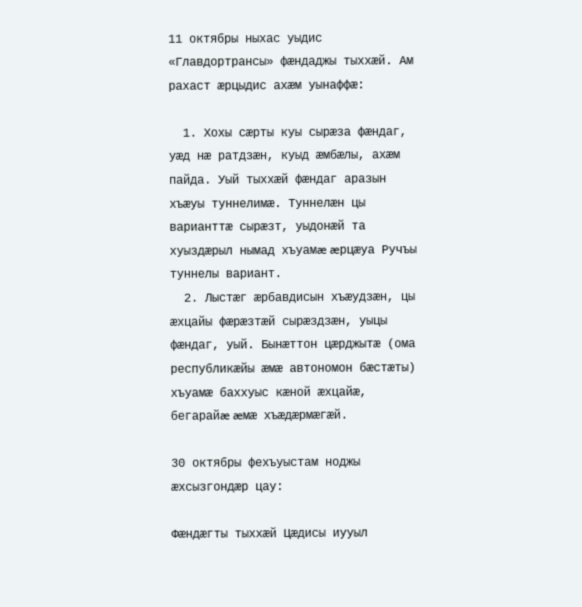11 октябры ныхас уыдис «Главдортрансы» фæндаджы тыххæй. Ам рахаст æрцыдис ахæм уынаффæ:

  1. Хохы сæрты куы сырæза фæндаг, уæд нæ ратдзæн, куыд æмбæлы, ахæм пайда. Уый тыххæй фæндаг аразын хъæуы туннелимæ. Туннелæн цы варианттæ сырæзт, уыдонæй та хуыздæрыл нымад хъуамæ æрцæуа Ручъы туннелы вариант.
  2. Лыстæг æрбавдисын хъæудзæн, цы æхцайы фæрæзтæй сырæздзæн, уыцы фæндаг, уый. Бынæттон цæрджытæ (ома республикæйы æмæ автономон бæстæты) хъуамæ баххуыс кæной æхцайæ, бегарайæ æмæ хъæдæрмæгæй.

30 октябры фехъуыстам ноджы æхсызгондæр цау:

Фæндæгты тыххæй Цæдисы иууыл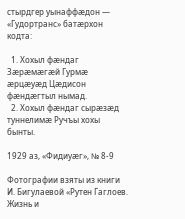стырдгер уынаффæдон — «Гудортранс» батæрхон кодта:

  1. Хохыл фæндаг Зæрæмæгæй Гурмæ æрцæуæд Цæдисон фæндæгтыл нымад.
  2. Хохыл фæндаг сырæзæд туннелимæ Ручъы хохы бынты.

1929 аз, «Фидиуæг», № 8-9

Фотографии взяты из книги И. Бигулаевой «Рутен Гаглоев. Жизнь и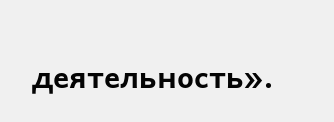деятельность».